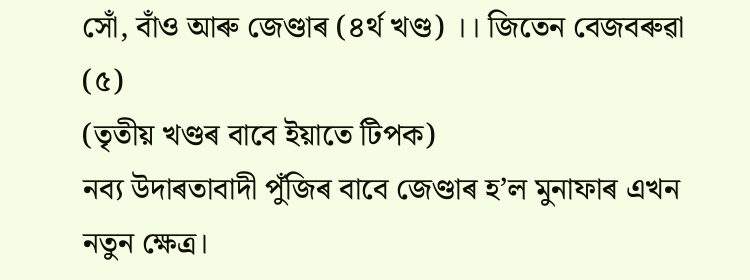সোঁ, বাঁও আৰু জেণ্ডাৰ (৪ৰ্থ খণ্ড) ।। জিতেন বেজবৰুৱা
(৫)
(তৃতীয় খণ্ডৰ বাবে ইয়াতে টিপক)
নব্য উদাৰতাবাদী পুঁজিৰ বাবে জেণ্ডাৰ হ’ল মুনাফাৰ এখন নতুন ক্ষেত্ৰ।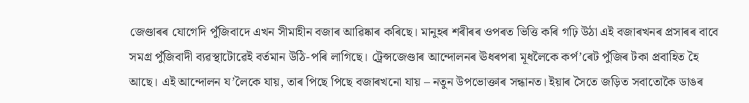জেণ্ডাৰৰ যোগেদি পুঁজিবাদে এখন সীমাহীন বজাৰ আৱিষ্কাৰ কৰিছে। মানুহৰ শৰীৰৰ ওপৰত ভিত্তি কৰি গঢ়ি উঠা এই বজাৰখনৰ প্ৰসাৰৰ বাবে সমগ্ৰ পুঁজিবাদী ব্যৱস্থাটোৱেই বৰ্তমান উঠি-পৰি লাগিছে। ট্ৰেন্সজেণ্ডাৰ আন্দোলনৰ ঊধৰপৰা মূধলৈকে কৰ্প’ৰেট পুঁজিৰ টকা প্ৰবাহিত হৈ আছে। এই আন্দোলন য’লৈকে যায়, তাৰ পিছে পিছে বজাৰখনো যায় – নতুন উপভোক্তাৰ সন্ধানত। ইয়াৰ সৈতে জড়িত সবাতোকৈ ডাঙৰ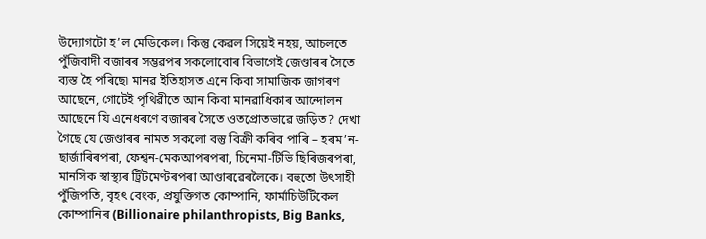উদ্যোগটো হ’ল মেডিকেল। কিন্তু কেৱল সিয়েই নহয়, আচলতে পুঁজিবাদী বজাৰৰ সম্ভৱপৰ সকলোবোৰ বিভাগেই জেণ্ডাৰৰ সৈতে ব্যস্ত হৈ পৰিছে৷ মানৱ ইতিহাসত এনে কিবা সামাজিক জাগৰণ আছেনে, গোটেই পৃথিৱীতে আন কিবা মানৱাধিকাৰ আন্দোলন আছেনে যি এনেধৰণে বজাৰৰ সৈতে ওতপ্ৰোতভাৱে জড়িত? দেখা গৈছে যে জেণ্ডাৰৰ নামত সকলো বস্তু বিক্ৰী কৰিব পাৰি – হৰম’ন-ছাৰ্জাৰিৰপৰা, ফেশ্বন-মেকআপৰপৰা, চিনেমা-টিভি ছিৰিজৰপৰা, মানসিক স্বাস্থ্যৰ ট্ৰিটমেণ্টৰপৰা আণ্ডাৰৱেৰলৈকে। বহুতো উৎসাহী পুঁজিপতি, বৃহৎ বেংক, প্ৰযুক্তিগত কোম্পানি, ফাৰ্মাচিউটিকেল কোম্পানিৰ (Billionaire philanthropists, Big Banks,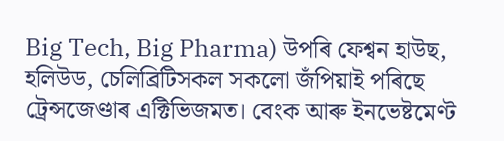Big Tech, Big Pharma) উপৰি ফেশ্বন হাউছ, হলিউড, চেলিব্ৰিটিসকল সকলো জঁপিয়াই পৰিছে ট্ৰেন্সজেণ্ডাৰ এক্টিভিজমত। বেংক আৰু ইনভেষ্টমেণ্ট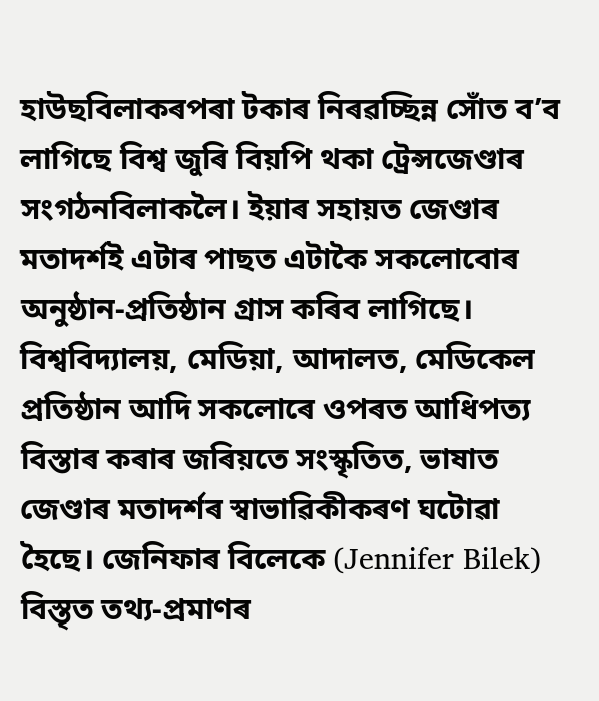হাউছবিলাকৰপৰা টকাৰ নিৰৱচ্ছিন্ন সোঁত ব’ব লাগিছে বিশ্ব জুৰি বিয়পি থকা ট্ৰেন্সজেণ্ডাৰ সংগঠনবিলাকলৈ। ইয়াৰ সহায়ত জেণ্ডাৰ মতাদৰ্শই এটাৰ পাছত এটাকৈ সকলোবোৰ অনুষ্ঠান-প্ৰতিষ্ঠান গ্ৰাস কৰিব লাগিছে। বিশ্ববিদ্যালয়, মেডিয়া, আদালত, মেডিকেল প্ৰতিষ্ঠান আদি সকলোৰে ওপৰত আধিপত্য বিস্তাৰ কৰাৰ জৰিয়তে সংস্কৃতিত, ভাষাত জেণ্ডাৰ মতাদৰ্শৰ স্বাভাৱিকীকৰণ ঘটোৱা হৈছে। জেনিফাৰ বিলেকে (Jennifer Bilek) বিস্তৃত তথ্য-প্ৰমাণৰ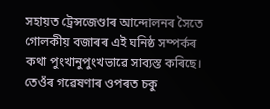সহায়ত ট্ৰেন্সজেণ্ডাৰ আন্দোলনৰ সৈতে গোলকীয় বজাৰৰ এই ঘনিষ্ঠ সম্পৰ্কৰ কথা পুংখানুপুংখভাৱে সাব্যস্ত কৰিছে। তেওঁৰ গৱেষণাৰ ওপৰত চকু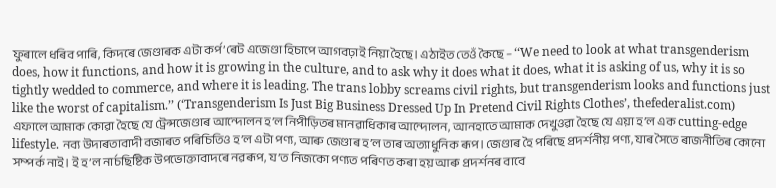ফুৰালে ধৰিব পাৰি, কিদৰে জেণ্ডাৰক এটা কৰ্প’ৰেট এজেণ্ডা হিচাপে আগবঢ়াই নিয়া হৈছে। এঠাইত তেওঁ কৈছে – ‘‘We need to look at what transgenderism does, how it functions, and how it is growing in the culture, and to ask why it does what it does, what it is asking of us, why it is so tightly wedded to commerce, and where it is leading. The trans lobby screams civil rights, but transgenderism looks and functions just like the worst of capitalism.’’ (‘Transgenderism Is Just Big Business Dressed Up In Pretend Civil Rights Clothes’, thefederalist.com)
এফালে আমাক কোৱা হৈছে যে ট্ৰেন্সজেণ্ডাৰ আন্দোলন হ’ল নিপীড়িতৰ মানৱাধিকাৰ আন্দোলন, আনহাতে আমাক দেখুওৱা হৈছে যে এয়া হ’ল এক cutting-edge lifestyle. নব্য উদাৰতাবাদী বজাৰত পৰিচিতিও হ’ল এটা পণ্য, আৰু জেণ্ডাৰ হ’ল তাৰ অত্যাধুনিক ৰূপ। জেণ্ডাৰ হৈ পৰিছে প্ৰদৰ্শনীয় পণ্য, যাৰ সৈতে ৰাজনীতিৰ কোনো সম্পৰ্ক নাই। ই হ’ল নাৰ্চছিষ্টিক উপভোক্তাবাদৰে নৱৰূপ, য’ত নিজকো পণ্যত পৰিণত কৰা হয় আৰু প্ৰদৰ্শনৰ বাবে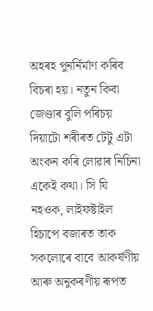অহৰহ পুনৰ্নিৰ্মাণ কৰিব বিচৰা হয়। নতুন কিবা জেণ্ডাৰ বুলি পৰিচয় দিয়াটো শৰীৰত টেটু এটা অংকন কৰি লোৱাৰ নিচিনা একেই কথা। সি যি নহওক, লাইফষ্টাইল হিচাপে বজাৰত তাক সকলোৰে বাবে আকৰ্ষণীয় আৰু অনুকৰণীয় ৰূপত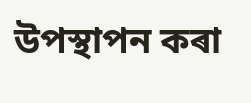উপস্থাপন কৰা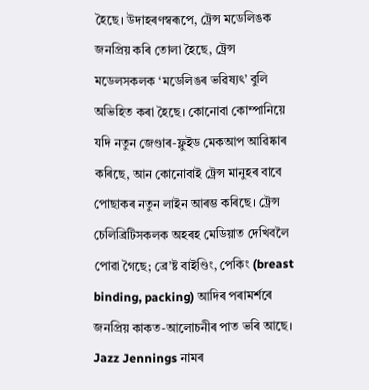হৈছে। উদাহৰণস্বৰূপে, ট্ৰেন্স মডেলিঙক জনপ্ৰিয় কৰি তোলা হৈছে, ট্ৰেন্স মডেলসকলক ‘মডেলিঙৰ ভৱিষ্যৎ’ বুলি অভিহিত কৰা হৈছে। কোনোবা কোম্পানিয়ে যদি নতুন জেণ্ডাৰ-ফ্লুইড মেকআপ আৱিষ্কাৰ কৰিছে, আন কোনোবাই ট্ৰেন্স মানুহৰ বাবে পোছাকৰ নতুন লাইন আৰম্ভ কৰিছে। ট্ৰেন্স চেলিব্ৰিটিসকলক অহৰহ মেডিয়াত দেখিবলৈ পোৱা গৈছে; ব্ৰে’ষ্ট বাইণ্ডিং, পেকিং (breast binding, packing) আদিৰ পৰামৰ্শৰে জনপ্ৰিয় কাকত-আলোচনীৰ পাত ভৰি আছে। Jazz Jennings নামৰ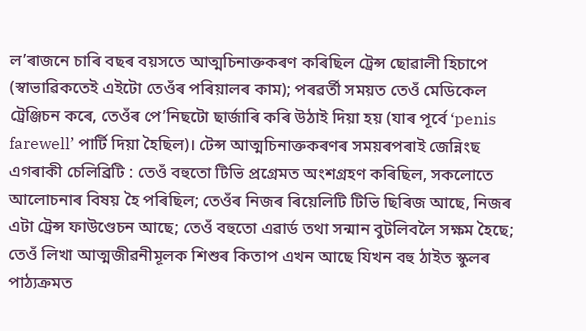ল’ৰাজনে চাৰি বছৰ বয়সতে আত্মচিনাক্তকৰণ কৰিছিল ট্ৰেন্স ছোৱালী হিচাপে (স্বাভাৱিকতেই এইটো তেওঁৰ পৰিয়ালৰ কাম); পৰৱৰ্তী সময়ত তেওঁ মেডিকেল ট্ৰেঞ্জিচন কৰে, তেওঁৰ পে’নিছটো ছাৰ্জাৰি কৰি উঠাই দিয়া হয় (যাৰ পূৰ্বে ‘penis farewell’ পাৰ্টি দিয়া হৈছিল)। টেন্স আত্মচিনাক্তকৰণৰ সময়ৰপৰাই জেন্নিংছ এগৰাকী চেলিব্ৰিটি : তেওঁ বহুতো টিভি প্ৰগ্ৰেমত অংশগ্ৰহণ কৰিছিল, সকলোতে আলোচনাৰ বিষয় হৈ পৰিছিল; তেওঁৰ নিজৰ ৰিয়েলিটি টিভি ছিৰিজ আছে, নিজৰ এটা ট্ৰেন্স ফাউণ্ডেচন আছে; তেওঁ বহুতো এৱাৰ্ড তথা সন্মান বুটলিবলৈ সক্ষম হৈছে; তেওঁ লিখা আত্মজীৱনীমূলক শিশুৰ কিতাপ এখন আছে যিখন বহু ঠাইত স্কুলৰ পাঠ্যক্ৰমত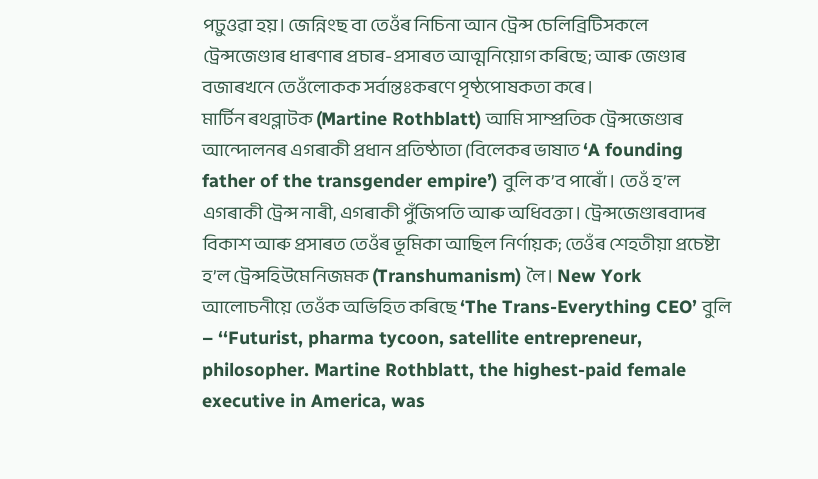পঢ়ুওৱা হয়। জেন্নিংছ বা তেওঁৰ নিচিনা আন ট্ৰেন্স চেলিব্ৰিটিসকলে ট্ৰেন্সজেণ্ডাৰ ধাৰণাৰ প্ৰচাৰ-প্ৰসাৰত আত্মনিয়োগ কৰিছে; আৰু জেণ্ডাৰ বজাৰখনে তেওঁলোকক সৰ্বান্তঃকৰণে পৃষ্ঠপোষকতা কৰে।
মাৰ্টিন ৰথব্লাটক (Martine Rothblatt) আমি সাম্প্ৰতিক ট্ৰেন্সজেণ্ডাৰ আন্দোলনৰ এগৰাকী প্ৰধান প্ৰতিষ্ঠাতা (বিলেকৰ ভাষাত ‘A founding father of the transgender empire’) বুলি ক’ব পাৰোঁ। তেওঁ হ’ল এগৰাকী ট্ৰেন্স নাৰী, এগৰাকী পুঁজিপতি আৰু অধিবক্তা। ট্ৰেন্সজেণ্ডাৰবাদৰ বিকাশ আৰু প্ৰসাৰত তেওঁৰ ভূমিকা আছিল নিৰ্ণায়ক; তেওঁৰ শেহতীয়া প্ৰচেষ্টা হ’ল ট্ৰেন্সহিউমেনিজমক (Transhumanism) লৈ। New York আলোচনীয়ে তেওঁক অভিহিত কৰিছে ‘The Trans-Everything CEO’ বুলি – ‘‘Futurist, pharma tycoon, satellite entrepreneur, philosopher. Martine Rothblatt, the highest-paid female executive in America, was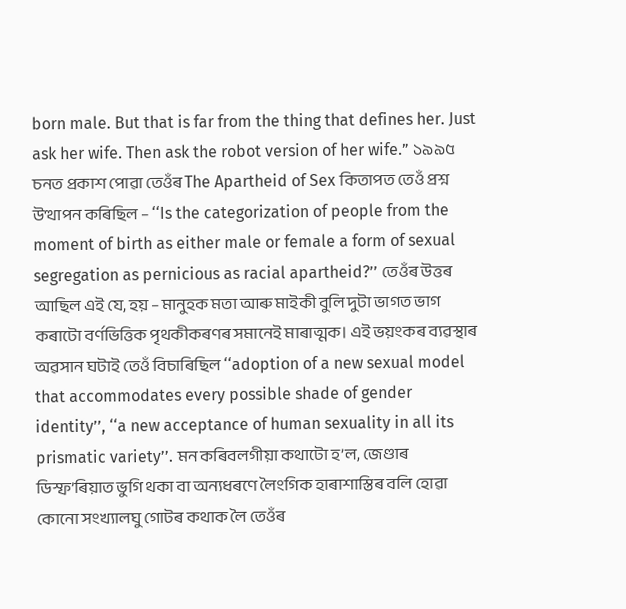born male. But that is far from the thing that defines her. Just ask her wife. Then ask the robot version of her wife.” ১৯৯৫ চনত প্ৰকাশ পোৱা তেওঁৰ The Apartheid of Sex কিতাপত তেওঁ প্ৰশ্ন উত্থাপন কৰিছিল – ‘‘Is the categorization of people from the moment of birth as either male or female a form of sexual segregation as pernicious as racial apartheid?’’ তেওঁৰ উত্তৰ আছিল এই যে, হয় – মানুহক মতা আৰু মাইকী বুলি দুটা ভাগত ভাগ কৰাটো বৰ্ণভিত্তিক পৃথকীকৰণৰ সমানেই মাৰাত্মক। এই ভয়ংকৰ ব্যৱস্থাৰ অৱসান ঘটাই তেওঁ বিচাৰিছিল ‘‘adoption of a new sexual model that accommodates every possible shade of gender identity’’, ‘‘a new acceptance of human sexuality in all its prismatic variety’’. মন কৰিবলগীয়া কথাটো হ’ল, জেণ্ডাৰ ডিস্ফ’ৰিয়াত ভুগি থকা বা অন্যধৰণে লৈংগিক হাৰাশাস্তিৰ বলি হোৱা কোনো সংখ্যালঘু গোটৰ কথাক লৈ তেওঁৰ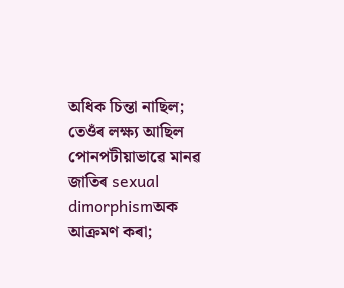অধিক চিন্তা নাছিল; তেওঁৰ লক্ষ্য আছিল পোনপটীয়াভাৱে মানৱ জাতিৰ sexual dimorphismঅক আক্ৰমণ কৰা;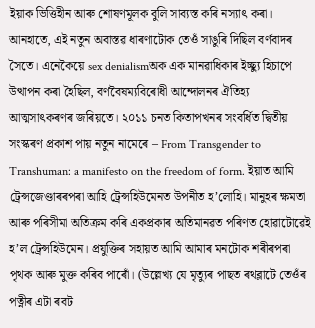ইয়াক ভিত্তিহীন আৰু শোষণমূলক বুলি সাব্যস্ত কৰি নস্যাৎ কৰা। আনহাতে, এই নতুন অবাস্তৱ ধাৰণাটোক তেওঁ সাঙুৰি দিছিল বৰ্ণবাদৰ সৈতে। এনেকৈয়ে sex denialismঅক এক মানৱাধিকাৰ ইচ্ছ্যু হিচাপে উত্থাপন কৰা হৈছিল, বৰ্ণবৈষম্যবিৰোধী আন্দোলনৰ ঐতিহ্য আত্মসাৎকৰণৰ জৰিয়তে। ২০১১ চনত কিতাপখনৰ সংবৰ্ধিত দ্বিতীয় সংস্কৰণ প্ৰকাশ পায় নতুন নামেৰে – From Transgender to Transhuman: a manifesto on the freedom of form. ইয়াত আমি ট্ৰেন্সজেণ্ডাৰৰপৰা আহি ট্ৰেন্সহিউমেনত উপনীত হ’লোহি। মানুহৰ ক্ষমতা আৰু পৰিসীমা অতিক্ৰম কৰি একপ্ৰকাৰ অতিমানৱত পৰিণত হোৱাটোৱেই হ’ল ট্ৰেন্সহিউমেন। প্ৰযুক্তিৰ সহায়ত আমি আমাৰ মনটোক শৰীৰপৰা পৃথক আৰু মুক্ত কৰিব পাৰোঁ। (উল্লেখ্য যে মৃত্যুৰ পাছত ৰথব্লাটে তেওঁৰ পত্নীৰ এটা ৰবট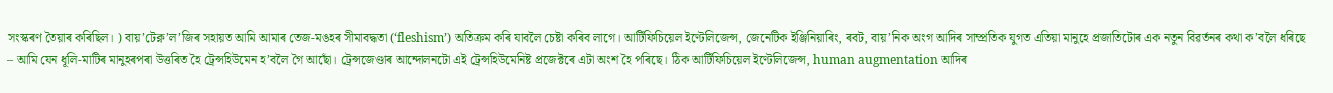সংস্কৰণ তৈয়াৰ কৰিছিল। ) বায়’টেক্ন’ল’জিৰ সহায়ত আমি আমাৰ তেজ-মঙহৰ সীমাবদ্ধতা (‘fleshism’) অতিক্ৰম কৰি যাবলৈ চেষ্টা কৰিব লাগে। আৰ্টিফিচিয়েল ইণ্টেলিজেন্স, জেনেটিক ইঞ্জিনিয়াৰিং, ৰবট, বায়’নিক অংগ আদিৰ সাম্প্ৰতিক যুগত এতিয়া মানুহে প্ৰজাতিটোৰ এক নতুন বিৱৰ্তনৰ কথা ক’বলৈ ধৰিছে – আমি যেন ধূলি-মাটিৰ মানুহৰপৰা উত্তৰিত হৈ ট্ৰেন্সহিউমেন হ’বলৈ গৈ আছোঁ। ট্ৰেন্সজেণ্ডাৰ আন্দোলনটো এই ট্ৰেন্সহিউমেনিষ্ট প্ৰজেক্টৰে এটা অংশ হৈ পৰিছে। ঠিক আৰ্টিফিচিয়েল ইণ্টেলিজেন্স, human augmentation আদিৰ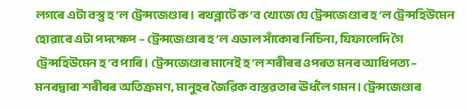লগৰে এটা বস্তু হ’ল ট্ৰেন্সজেণ্ডাৰ। ৰথব্লাটে ক’ব খোজে যে ট্ৰেন্সজেণ্ডাৰ হ’ল ট্ৰেন্সহিউমেন হোৱাৰে এটা পদক্ষেপ – ট্ৰেন্সজেণ্ডাৰ হ’ল এডাল সাঁকোৰ নিচিনা, যিফালেদি গৈ ট্ৰেন্সহিউমেন হ’ব পাৰি। ট্ৰেন্সজেণ্ডাৰ মানেই হ’ল শৰীৰৰ ওপৰত মনৰ আধিপত্য – মনৰদ্বাৰা শৰীৰৰ অতিক্ৰমণ, মানুহৰ জৈৱিক বাস্তৱতাৰ ঊৰ্ধলৈ গমন। ট্ৰেন্সজেণ্ডাৰ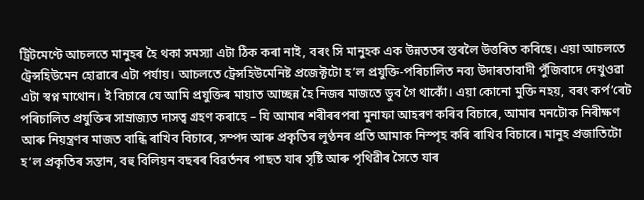ট্ৰিটমেণ্টে আচলতে মানুহৰ হৈ থকা সমস্যা এটা ঠিক কৰা নাই, বৰং সি মানুহক এক উন্নততৰ স্তৰলৈ উত্তৰিত কৰিছে। এয়া আচলতে ট্ৰেন্সহিউমেন হোৱাৰে এটা পৰ্যায়। আচলতে ট্ৰেন্সহিউমেনিষ্ট প্ৰজেক্টটো হ’ল প্ৰযুক্তি-পৰিচালিত নব্য উদাৰতাবাদী পুঁজিবাদে দেখুওৱা এটা স্বপ্ন মাথোন। ই বিচাৰে যে আমি প্ৰযুক্তিৰ মায়াত আচ্ছন্ন হৈ নিজৰ মাজতে ডুব গৈ থাকোঁ। এয়া কোনো মুক্তি নহয়, বৰং কৰ্প’ৰেট পৰিচালিত প্ৰযুক্তিৰ সাম্ৰাজ্যত দাসত্ব গ্ৰহণ কৰাহে – যি আমাৰ শৰীৰৰপৰা মুনাফা আহৰণ কৰিব বিচাৰে, আমাৰ মনটোক নিৰীক্ষণ আৰু নিয়ন্ত্ৰণৰ মাজত বান্ধি ৰাখিব বিচাৰে, সম্পদ আৰু প্ৰকৃতিৰ লুণ্ঠনৰ প্ৰতি আমাক নিস্পৃহ কৰি ৰাখিব বিচাৰে। মানুহ প্ৰজাতিটো হ’ল প্ৰকৃতিৰ সন্তান, বহু বিলিয়ন বছৰৰ বিৱৰ্তনৰ পাছত যাৰ সৃষ্টি আৰু পৃথিৱীৰ সৈতে যাৰ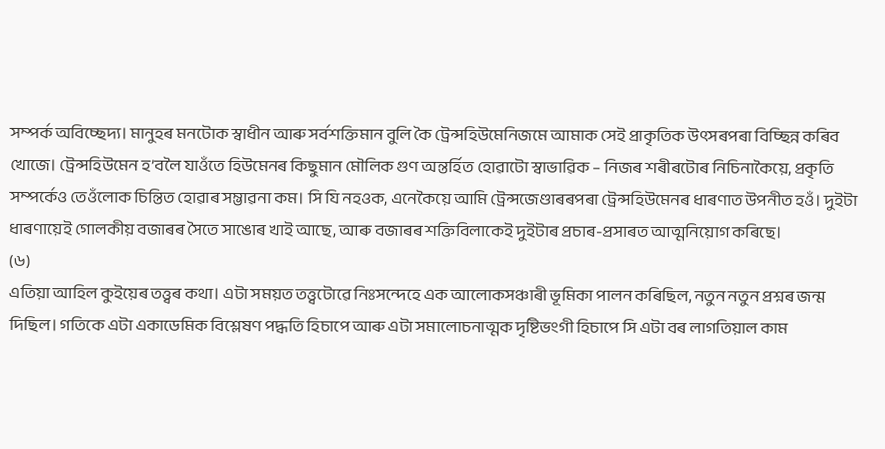সম্পৰ্ক অবিচ্ছেদ্য। মানুহৰ মনটোক স্বাধীন আৰু সৰ্বশক্তিমান বুলি কৈ ট্ৰেন্সহিউমেনিজমে আমাক সেই প্ৰাকৃতিক উৎসৰপৰা বিচ্ছিন্ন কৰিব খোজে। ট্ৰেন্সহিউমেন হ’বলৈ যাওঁতে হিউমেনৰ কিছুমান মৌলিক গুণ অন্তৰ্হিত হোৱাটো স্বাভাৱিক – নিজৰ শৰীৰটোৰ নিচিনাকৈয়ে, প্ৰকৃতি সম্পৰ্কেও তেওঁলোক চিন্তিত হোৱাৰ সম্ভাৱনা কম। সি যি নহওক, এনেকৈয়ে আমি ট্ৰেন্সজেণ্ডাৰৰপৰা ট্ৰেন্সহিউমেনৰ ধাৰণাত উপনীত হওঁ। দুইটা ধাৰণায়েই গোলকীয় বজাৰৰ সৈতে সাঙোৰ খাই আছে, আৰু বজাৰৰ শক্তিবিলাকেই দুইটাৰ প্ৰচাৰ-প্ৰসাৰত আত্মনিয়োগ কৰিছে।
(৬)
এতিয়া আহিল কুইয়েৰ তত্ত্বৰ কথা। এটা সময়ত তত্ত্বটোৱে নিঃসন্দেহে এক আলোকসঞ্চাৰী ভূমিকা পালন কৰিছিল, নতুন নতুন প্ৰশ্নৰ জন্ম দিছিল। গতিকে এটা একাডেমিক বিশ্লেষণ পদ্ধতি হিচাপে আৰু এটা সমালোচনাত্মক দৃষ্টিভংগী হিচাপে সি এটা বৰ লাগতিয়াল কাম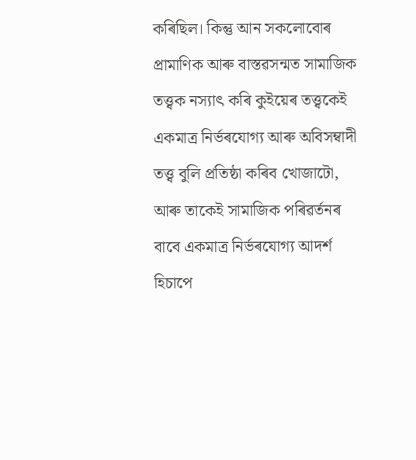কৰিছিল। কিন্তু আন সকলোবোৰ প্ৰামাণিক আৰু বাস্তৱসন্মত সামাজিক তত্ত্বক নস্যাৎ কৰি কুইয়েৰ তত্ত্বকেই একমাত্ৰ নিৰ্ভৰযোগ্য আৰু অবিসম্বাদী তত্ত্ব বুলি প্ৰতিষ্ঠা কৰিব খোজাটো, আৰু তাকেই সামাজিক পৰিৱৰ্তনৰ বাবে একমাত্ৰ নিৰ্ভৰযোগ্য আদৰ্শ হিচাপে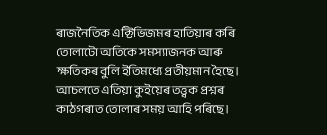ৰাজনৈতিক এক্টিভিজমৰ হাতিয়াৰ কৰি তোলাটো অতিকে সমস্যাজনক আৰু ক্ষতিকৰ বুলি ইতিমধ্যে প্ৰতীয়মান হৈছে। আচলতে এতিয়া কুইয়েৰ তত্ত্বক প্ৰশ্নৰ কাঠগৰাত তোলাৰ সময় আহি পৰিছে।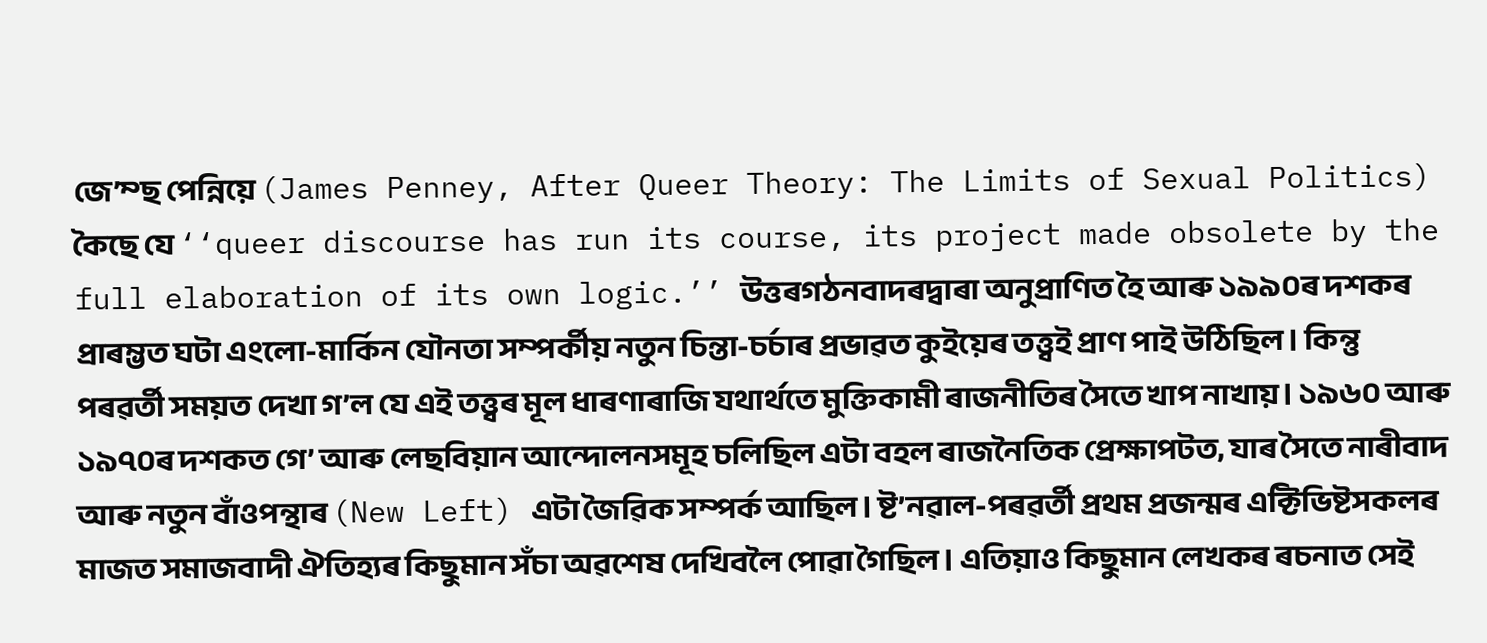জে’ম্ছ পেন্নিয়ে (James Penney, After Queer Theory: The Limits of Sexual Politics) কৈছে যে ‘‘queer discourse has run its course, its project made obsolete by the full elaboration of its own logic.’’ উত্তৰগঠনবাদৰদ্বাৰা অনুপ্ৰাণিত হৈ আৰু ১৯৯০ৰ দশকৰ প্ৰাৰম্ভত ঘটা এংলো-মাৰ্কিন যৌনতা সম্পৰ্কীয় নতুন চিন্তা-চৰ্চাৰ প্ৰভাৱত কুইয়েৰ তত্ত্বই প্ৰাণ পাই উঠিছিল। কিন্তু পৰৱৰ্তী সময়ত দেখা গ’ল যে এই তত্ত্বৰ মূল ধাৰণাৰাজি যথাৰ্থতে মুক্তিকামী ৰাজনীতিৰ সৈতে খাপ নাখায়। ১৯৬০ আৰু ১৯৭০ৰ দশকত গে’ আৰু লেছবিয়ান আন্দোলনসমূহ চলিছিল এটা বহল ৰাজনৈতিক প্ৰেক্ষাপটত, যাৰ সৈতে নাৰীবাদ আৰু নতুন বাঁওপন্থাৰ (New Left) এটা জৈৱিক সম্পৰ্ক আছিল। ষ্ট’নৱাল-পৰৱৰ্তী প্ৰথম প্ৰজন্মৰ এক্টিভিষ্টসকলৰ মাজত সমাজবাদী ঐতিহ্যৰ কিছুমান সঁচা অৱশেষ দেখিবলৈ পোৱা গৈছিল। এতিয়াও কিছুমান লেখকৰ ৰচনাত সেই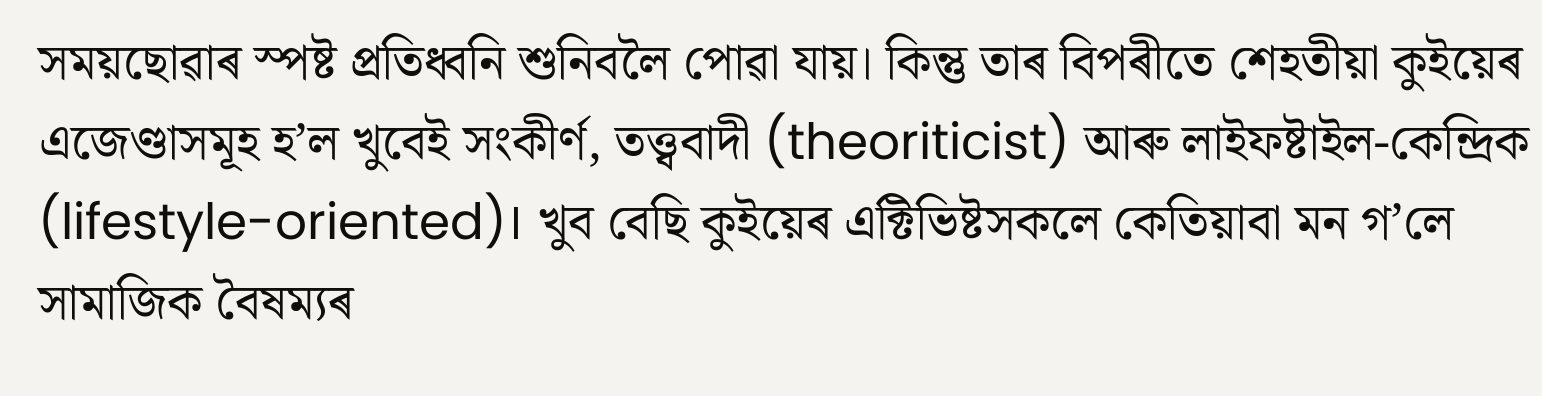সময়ছোৱাৰ স্পষ্ট প্ৰতিধ্বনি শুনিবলৈ পোৱা যায়। কিন্তু তাৰ বিপৰীতে শেহতীয়া কুইয়েৰ এজেণ্ডাসমূহ হ’ল খুবেই সংকীৰ্ণ, তত্ত্ববাদী (theoriticist) আৰু লাইফষ্টাইল-কেন্দ্ৰিক (lifestyle-oriented)। খুব বেছি কুইয়েৰ এক্টিভিষ্টসকলে কেতিয়াবা মন গ’লে সামাজিক বৈষম্যৰ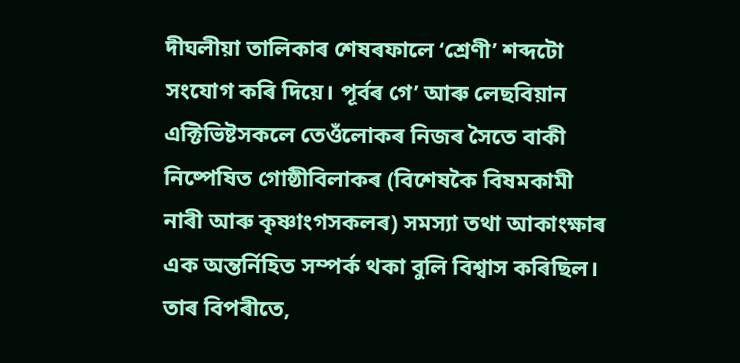দীঘলীয়া তালিকাৰ শেষৰফালে ‘শ্ৰেণী’ শব্দটো সংযোগ কৰি দিয়ে। পূৰ্বৰ গে’ আৰু লেছবিয়ান এক্টিভিষ্টসকলে তেওঁলোকৰ নিজৰ সৈতে বাকী নিষ্পেষিত গোষ্ঠীবিলাকৰ (বিশেষকৈ বিষমকামী নাৰী আৰু কৃষ্ণাংগসকলৰ) সমস্যা তথা আকাংক্ষাৰ এক অন্তৰ্নিহিত সম্পৰ্ক থকা বুলি বিশ্বাস কৰিছিল। তাৰ বিপৰীতে,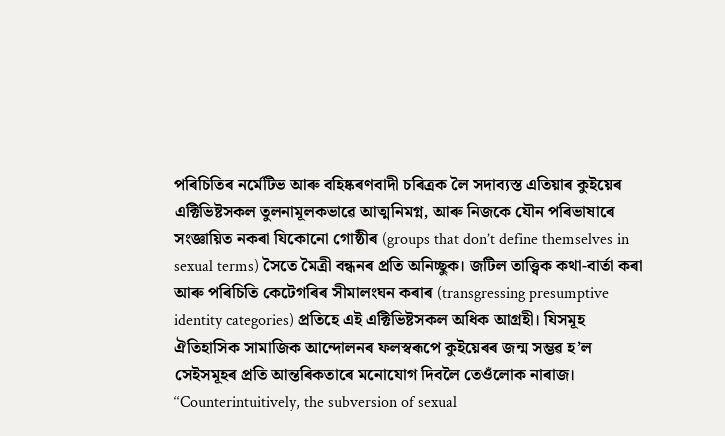পৰিচিতিৰ নৰ্মেটিভ আৰু বহিষ্কৰণবাদী চৰিত্ৰক লৈ সদাব্যস্ত এতিয়াৰ কুইয়েৰ এক্টিভিষ্টসকল তুলনামূলকভাৱে আত্মনিমগ্ন, আৰু নিজকে যৌন পৰিভাষাৰে সংজ্ঞায়িত নকৰা যিকোনো গোষ্ঠীৰ (groups that don’t define themselves in sexual terms) সৈতে মৈত্ৰী বন্ধনৰ প্ৰতি অনিচ্ছুক। জটিল তাত্ত্বিক কথা-বাৰ্তা কৰা আৰু পৰিচিতি কেটেগৰিৰ সীমালংঘন কৰাৰ (transgressing presumptive identity categories) প্ৰতিহে এই এক্টিভিষ্টসকল অধিক আগ্ৰহী। যিসমূহ ঐতিহাসিক সামাজিক আন্দোলনৰ ফলস্বৰূপে কুইয়েৰৰ জন্ম সম্ভৱ হ’ল সেইসমূহৰ প্ৰতি আন্তৰিকতাৰে মনোযোগ দিবলৈ তেওঁলোক নাৰাজ। ‘‘Counterintuitively, the subversion of sexual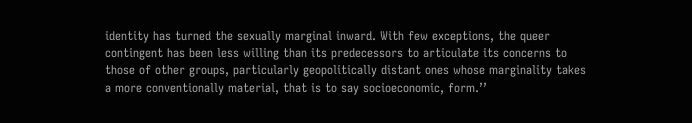identity has turned the sexually marginal inward. With few exceptions, the queer contingent has been less willing than its predecessors to articulate its concerns to those of other groups, particularly geopolitically distant ones whose marginality takes a more conventionally material, that is to say socioeconomic, form.’’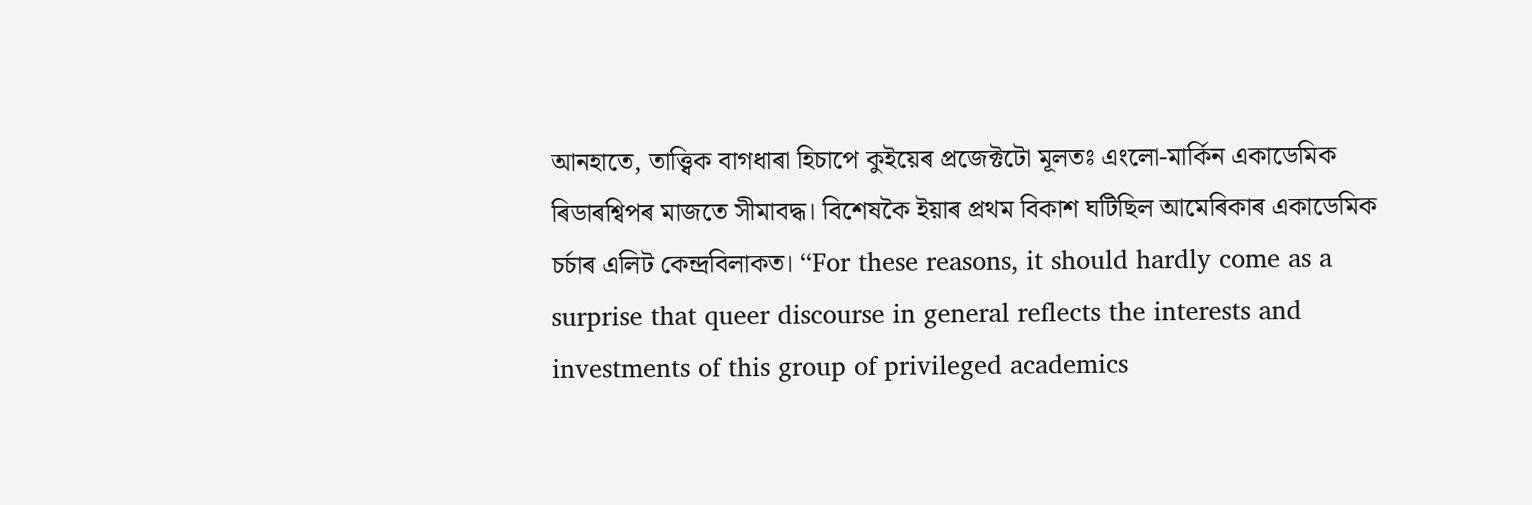আনহাতে, তাত্ত্বিক বাগধাৰা হিচাপে কুইয়েৰ প্ৰজেক্টটো মূলতঃ এংলো-মাৰ্কিন একাডেমিক ৰিডাৰশ্বিপৰ মাজতে সীমাবদ্ধ। বিশেষকৈ ইয়াৰ প্ৰথম বিকাশ ঘটিছিল আমেৰিকাৰ একাডেমিক চৰ্চাৰ এলিট কেন্দ্ৰবিলাকত। ‘‘For these reasons, it should hardly come as a surprise that queer discourse in general reflects the interests and investments of this group of privileged academics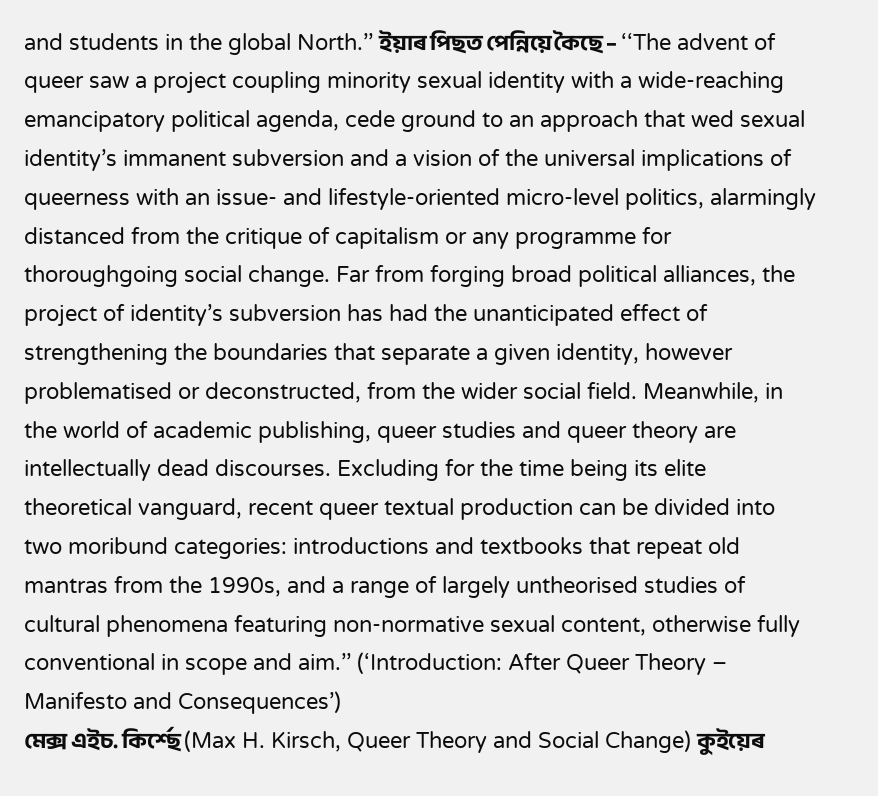and students in the global North.’’ ইয়াৰ পিছত পেন্নিয়ে কৈছে – ‘‘The advent of queer saw a project coupling minority sexual identity with a wide-reaching emancipatory political agenda, cede ground to an approach that wed sexual identity’s immanent subversion and a vision of the universal implications of queerness with an issue- and lifestyle-oriented micro-level politics, alarmingly distanced from the critique of capitalism or any programme for thoroughgoing social change. Far from forging broad political alliances, the project of identity’s subversion has had the unanticipated effect of strengthening the boundaries that separate a given identity, however problematised or deconstructed, from the wider social field. Meanwhile, in the world of academic publishing, queer studies and queer theory are intellectually dead discourses. Excluding for the time being its elite theoretical vanguard, recent queer textual production can be divided into two moribund categories: introductions and textbooks that repeat old mantras from the 1990s, and a range of largely untheorised studies of cultural phenomena featuring non-normative sexual content, otherwise fully conventional in scope and aim.’’ (‘Introduction: After Queer Theory – Manifesto and Consequences’)
মেক্স এইচ. কিৰ্শ্ছে (Max H. Kirsch, Queer Theory and Social Change) কুইয়েৰ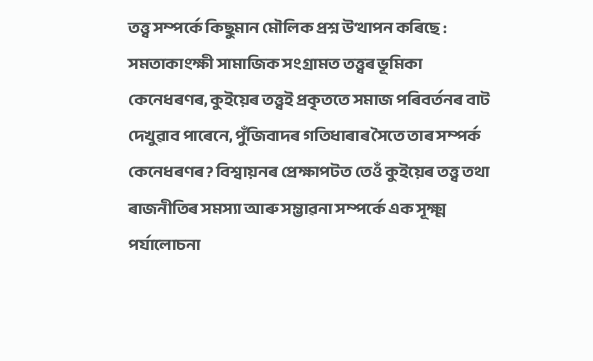তত্ত্ব সম্পৰ্কে কিছুমান মৌলিক প্ৰশ্ন উত্থাপন কৰিছে : সমতাকাংক্ষী সামাজিক সংগ্ৰামত তত্ত্বৰ ভূমিকা কেনেধৰণৰ, কুইয়েৰ তত্ত্বই প্ৰকৃততে সমাজ পৰিবৰ্তনৰ বাট দেখুৱাব পাৰেনে, পুঁজিবাদৰ গতিধাৰাৰ সৈতে তাৰ সম্পৰ্ক কেনেধৰণৰ? বিশ্বায়নৰ প্ৰেক্ষাপটত তেওঁ কুইয়েৰ তত্ত্ব তথা ৰাজনীতিৰ সমস্যা আৰু সম্ভাৱনা সম্পৰ্কে এক সূক্ষ্ম পৰ্যালোচনা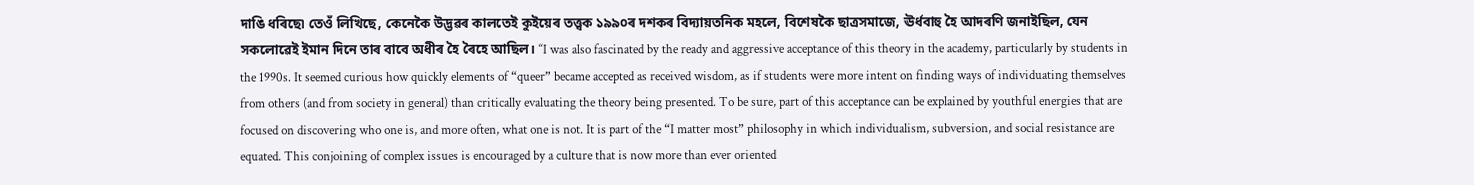দাঙি ধৰিছে৷ তেওঁ লিখিছে, কেনেকৈ উদ্ভৱৰ কালতেই কুইয়েৰ তত্ত্বক ১৯৯০ৰ দশকৰ বিদ্যায়তনিক মহলে, বিশেষকৈ ছাত্ৰসমাজে, ঊৰ্ধবাহু হৈ আদৰণি জনাইছিল, যেন সকলোৱেই ইমান দিনে তাৰ বাবে অধীৰ হৈ ৰৈহে আছিল। ‘‘I was also fascinated by the ready and aggressive acceptance of this theory in the academy, particularly by students in the 1990s. It seemed curious how quickly elements of “queer” became accepted as received wisdom, as if students were more intent on finding ways of individuating themselves from others (and from society in general) than critically evaluating the theory being presented. To be sure, part of this acceptance can be explained by youthful energies that are focused on discovering who one is, and more often, what one is not. It is part of the “I matter most” philosophy in which individualism, subversion, and social resistance are equated. This conjoining of complex issues is encouraged by a culture that is now more than ever oriented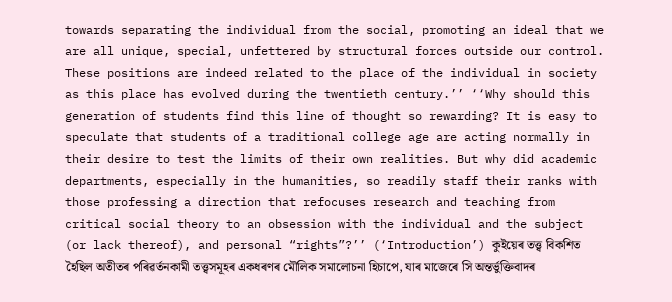towards separating the individual from the social, promoting an ideal that we are all unique, special, unfettered by structural forces outside our control. These positions are indeed related to the place of the individual in society as this place has evolved during the twentieth century.’’ ‘‘Why should this generation of students find this line of thought so rewarding? It is easy to speculate that students of a traditional college age are acting normally in their desire to test the limits of their own realities. But why did academic departments, especially in the humanities, so readily staff their ranks with those professing a direction that refocuses research and teaching from critical social theory to an obsession with the individual and the subject (or lack thereof), and personal “rights”?’’ (‘Introduction’) কুইয়েৰ তত্ত্ব বিকশিত হৈছিল অতীতৰ পৰিৱৰ্তনকামী তত্ত্বসমূহৰ একধৰণৰ মৌলিক সমালোচনা হিচাপে, যাৰ মাজেৰে সি অন্তৰ্ভুক্তিবাদৰ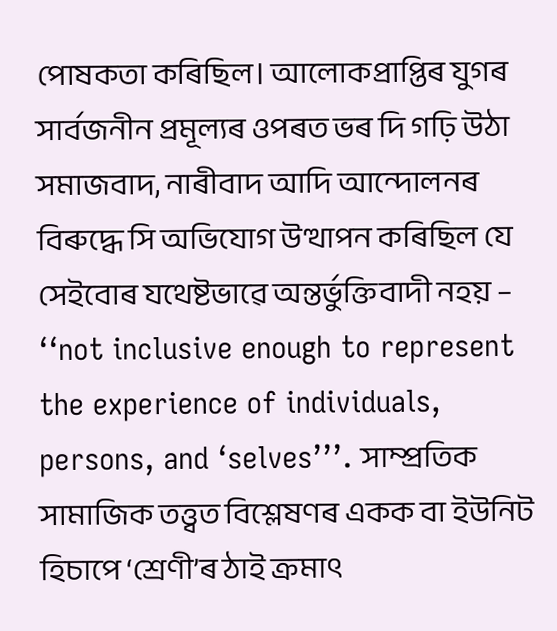পোষকতা কৰিছিল। আলোকপ্ৰাপ্তিৰ যুগৰ সাৰ্বজনীন প্ৰমূল্যৰ ওপৰত ভৰ দি গঢ়ি উঠা সমাজবাদ, নাৰীবাদ আদি আন্দোলনৰ বিৰুদ্ধে সি অভিযোগ উত্থাপন কৰিছিল যে সেইবোৰ যথেষ্টভাৱে অন্তৰ্ভুক্তিবাদী নহয় – ‘‘not inclusive enough to represent the experience of individuals, persons, and ‘selves’’’. সাম্প্ৰতিক সামাজিক তত্ত্বত বিশ্লেষণৰ একক বা ইউনিট হিচাপে ‘শ্ৰেণী’ৰ ঠাই ক্ৰমাৎ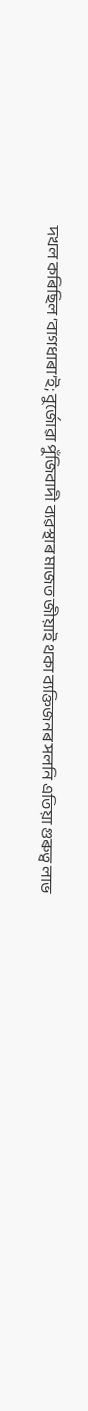দখল কৰিছিল ‘বাগধাৰা’ই; বুৰ্জোৱা পুঁজিবাদী ব্যৱস্থাৰ মাজত জীয়াই থকা ব্যক্তিজনৰ সলনি এতিয়া গুৰুত্ব লাভ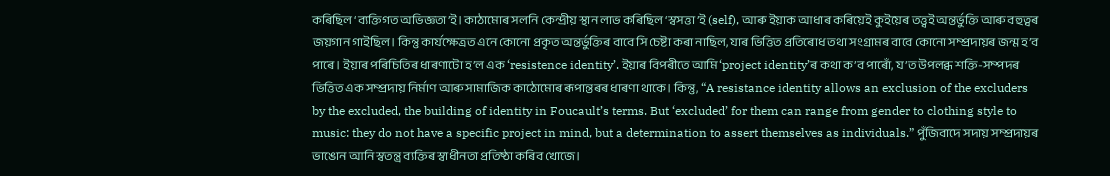কৰিছিল ‘ব্যক্তিগত অভিজ্ঞতা’ই। কাঠামোৰ সলনি কেন্দ্ৰীয় স্থান লাভ কৰিছিল ‘স্বসত্তা’ই (self), আৰু ইয়াক আধাৰ কৰিয়েই কুইয়েৰ তত্ত্বই অন্তৰ্ভুক্তি আৰু বহুত্বৰ জয়গান গাইছিল। কিন্তু কাৰ্যক্ষেত্ৰত এনে কোনো প্ৰকৃত অন্তৰ্ভুক্তিৰ বাবে সি চেষ্টা কৰা নাছিল, যাৰ ভিত্তিত প্ৰতিৰোধ তথা সংগ্ৰামৰ বাবে কোনো সম্প্ৰদায়ৰ জন্ম হ’ব পাৰে। ইয়াৰ পৰিচিতিৰ ধাৰণাটো হ’ল এক ‘resistence identity’. ইয়াৰ বিপৰীতে আমি ‘project identity’ৰ কথা ক’ব পাৰোঁ, য’ত উপলব্ধ শক্তি-সম্পদৰ ভিত্তিত এক সম্প্ৰদায় নিৰ্মাণ আৰু সামাজিক কাঠোমোৰ ৰূপান্তৰৰ ধাৰণা থাকে। কিন্তু, “A resistance identity allows an exclusion of the excluders by the excluded, the building of identity in Foucault’s terms. But ‘excluded’ for them can range from gender to clothing style to music: they do not have a specific project in mind, but a determination to assert themselves as individuals.” পুঁজিবাদে সদায় সম্প্ৰদায়ৰ ভাঙোন আনি স্বতন্ত্ৰ ব্যক্তিৰ স্বাধীনতা প্ৰতিষ্ঠা কৰিব খোজে।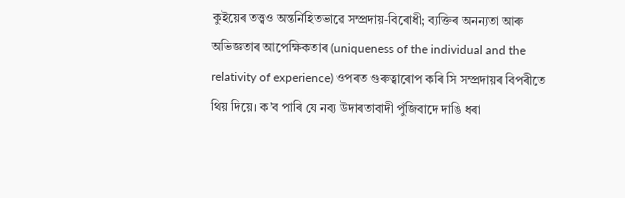কুইয়েৰ তত্ত্বও অন্তৰ্নিহিতভাৱে সম্প্ৰদায়-বিৰোধী; ব্যক্তিৰ অনন্যতা আৰু অভিজ্ঞতাৰ আপেক্ষিকতাৰ (uniqueness of the individual and the relativity of experience) ওপৰত গুৰুত্বাৰোপ কৰি সি সম্প্ৰদায়ৰ বিপৰীতে থিয় দিয়ে। ক’ব পাৰি যে নব্য উদাৰতাবাদী পুঁজিবাদে দাঙি ধৰা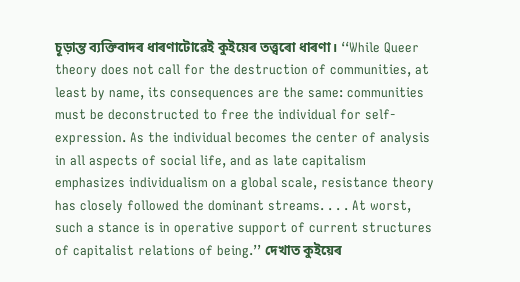চূড়ান্ত ব্যক্তিবাদৰ ধাৰণাটোৱেই কুইয়েৰ তত্ত্বৰো ধাৰণা। ‘‘While Queer theory does not call for the destruction of communities, at least by name, its consequences are the same: communities must be deconstructed to free the individual for self-expression. As the individual becomes the center of analysis in all aspects of social life, and as late capitalism emphasizes individualism on a global scale, resistance theory has closely followed the dominant streams. . . . At worst, such a stance is in operative support of current structures of capitalist relations of being.’’ দেখাত কুইয়েৰ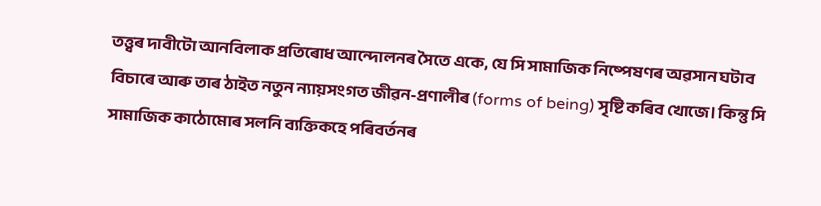তত্ত্বৰ দাবীটো আনবিলাক প্ৰতিৰোধ আন্দোলনৰ সৈতে একে, যে সি সামাজিক নিষ্পেষণৰ অৱসান ঘটাব বিচাৰে আৰু তাৰ ঠাইত নতুন ন্যায়সংগত জীৱন-প্ৰণালীৰ (forms of being) সৃষ্টি কৰিব খোজে। কিন্তু সি সামাজিক কাঠোমোৰ সলনি ব্যক্তিকহে পৰিবৰ্তনৰ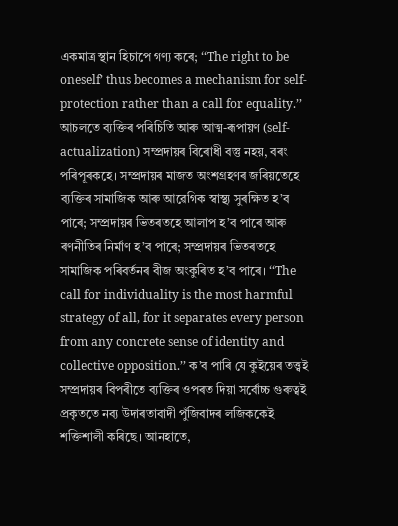একমাত্ৰ স্থান হিচাপে গণ্য কৰে; ‘‘The right to be oneself’ thus becomes a mechanism for self-protection rather than a call for equality.’’ আচলতে ব্যক্তিৰ পৰিচিতি আৰু আত্ম-ৰূপায়ণ (self-actualization) সম্প্ৰদায়ৰ বিৰোধী বস্তু নহয়, বৰং পৰিপূৰকহে। সম্প্ৰদায়ৰ মাজত অংশগ্ৰহণৰ জৰিয়তেহে ব্যক্তিৰ সামাজিক আৰু আৱেগিক স্বাস্থ্য সুৰক্ষিত হ’ব পাৰে; সম্প্ৰদায়ৰ ভিতৰতহে আলাপ হ’ব পাৰে আৰু ৰণনীতিৰ নিৰ্মাণ হ’ব পাৰে; সম্প্ৰদায়ৰ ভিতৰতহে সামাজিক পৰিবৰ্তনৰ বীজ অংকুৰিত হ’ব পাৰে। ‘‘The call for individuality is the most harmful strategy of all, for it separates every person from any concrete sense of identity and collective opposition.’’ ক’ব পাৰি যে কুইয়েৰ তত্ত্বই সম্প্ৰদায়ৰ বিপৰীতে ব্যক্তিৰ ওপৰত দিয়া সৰ্বোচ্চ গুৰুত্বই প্ৰকৃততে নব্য উদাৰতাবাদী পুঁজিবাদৰ লজিককেই শক্তিশালী কৰিছে। আনহাতে,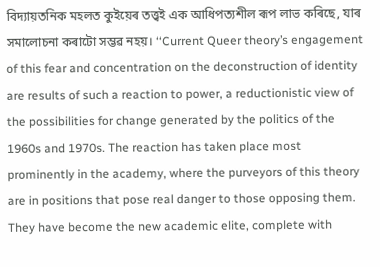বিদ্যায়তনিক মহলত কুইয়েৰ তত্ত্বই এক আধিপত্যশীল ৰূপ লাভ কৰিছে, যাৰ সমালোচনা কৰাটো সম্ভৱ নহয়। ‘‘Current Queer theory’s engagement of this fear and concentration on the deconstruction of identity are results of such a reaction to power, a reductionistic view of the possibilities for change generated by the politics of the 1960s and 1970s. The reaction has taken place most prominently in the academy, where the purveyors of this theory are in positions that pose real danger to those opposing them. They have become the new academic elite, complete with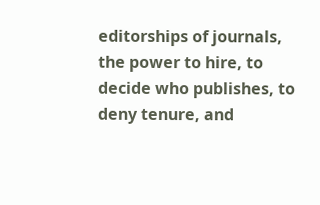editorships of journals, the power to hire, to decide who publishes, to deny tenure, and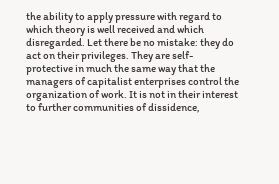the ability to apply pressure with regard to which theory is well received and which disregarded. Let there be no mistake: they do act on their privileges. They are self-protective in much the same way that the managers of capitalist enterprises control the organization of work. It is not in their interest to further communities of dissidence,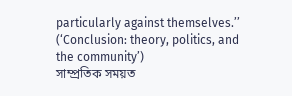particularly against themselves.’’ (‘Conclusion: theory, politics, and the community’)
সাম্প্ৰতিক সময়ত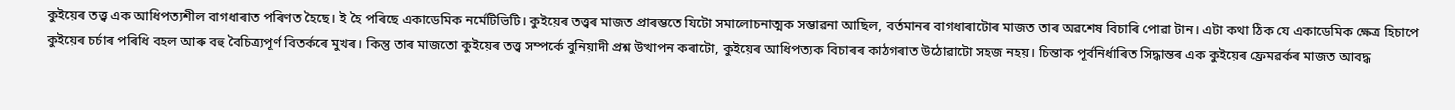কুইয়েৰ তত্ত্ব এক আধিপত্যশীল বাগধাৰাত পৰিণত হৈছে। ই হৈ পৰিছে একাডেমিক নৰ্মেটিভিটি। কুইয়েৰ তত্ত্বৰ মাজত প্ৰাৰম্ভতে যিটো সমালোচনাত্মক সম্ভাৱনা আছিল, বৰ্তমানৰ বাগধাৰাটোৰ মাজত তাৰ অৱশেষ বিচাৰি পোৱা টান। এটা কথা ঠিক যে একাডেমিক ক্ষেত্ৰ হিচাপে কুইয়েৰ চৰ্চাৰ পৰিধি বহল আৰু বহু বৈচিত্ৰ্যপূৰ্ণ বিতৰ্কৰে মুখৰ। কিন্তু তাৰ মাজতো কুইয়েৰ তত্ত্ব সম্পৰ্কে বুনিয়াদী প্ৰশ্ন উত্থাপন কৰাটো, কুইয়েৰ আধিপত্যক বিচাৰৰ কাঠগৰাত উঠোৱাটো সহজ নহয়। চিন্তাক পূৰ্বনিৰ্ধাৰিত সিদ্ধান্তৰ এক কুইয়েৰ ফ্ৰেমৱৰ্কৰ মাজত আবদ্ধ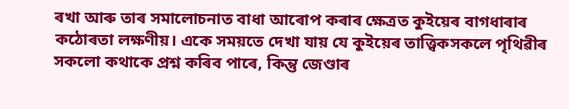ৰখা আৰু তাৰ সমালোচনাত বাধা আৰোপ কৰাৰ ক্ষেত্ৰত কুইয়েৰ বাগধাৰাৰ কঠোৰতা লক্ষণীয়। একে সময়তে দেখা যায় যে কুইয়েৰ তাত্ত্বিকসকলে পৃথিৱীৰ সকলো কথাকে প্ৰশ্ন কৰিব পাৰে, কিন্তু জেণ্ডাৰ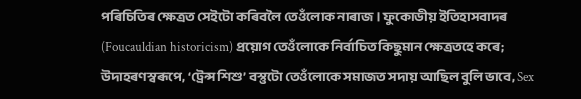পৰিচিতিৰ ক্ষেত্ৰত সেইটো কৰিবলৈ তেওঁলোক নাৰাজ। ফুকোডীয় ইতিহাসবাদৰ (Foucauldian historicism) প্ৰয়োগ তেওঁলোকে নিৰ্বাচিত কিছুমান ক্ষেত্ৰতহে কৰে; উদাহৰণস্বৰূপে, ‘ট্ৰেন্স শিশু’ বস্তুটো তেওঁলোকে সমাজত সদায় আছিল বুলি ভাবে, Sex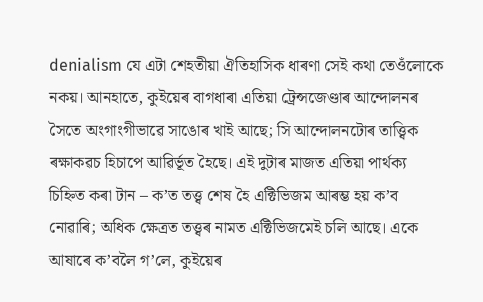denialism যে এটা শেহতীয়া ঐতিহাসিক ধাৰণা সেই কথা তেওঁলোকে নকয়। আনহাতে, কুইয়েৰ বাগধাৰা এতিয়া ট্ৰেন্সজেণ্ডাৰ আন্দোলনৰ সৈতে অংগাংগীভাৱে সাঙোৰ খাই আছে; সি আন্দোলনটোৰ তাত্ত্বিক ৰক্ষাকৱচ হিচাপে আৱিৰ্ভূত হৈছে। এই দুটাৰ মাজত এতিয়া পাৰ্থক্য চিহ্নিত কৰা টান – ক’ত তত্ত্ব শেষ হৈ এক্টিভিজম আৰম্ভ হয় ক’ব নোৱাৰি; অধিক ক্ষেত্ৰত তত্ত্বৰ নামত এক্টিভিজমেই চলি আছে। একে আষাৰে ক’বলৈ গ’লে, কুইয়েৰ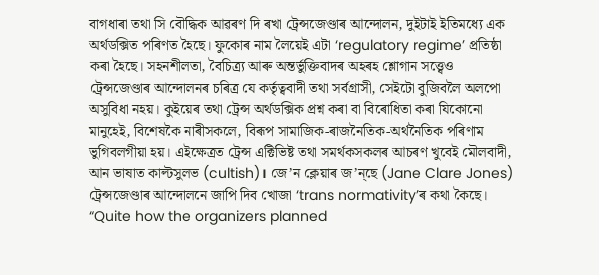বাগধাৰা তথা সি বৌদ্ধিক আৱৰণ দি ৰখা ট্ৰেন্সজেণ্ডাৰ আন্দোলন, দুইটাই ইতিমধ্যে এক অৰ্থডক্সিত পৰিণত হৈছে। ফুকোৰ নাম লৈয়েই এটা ‘regulatory regime’ প্ৰতিষ্ঠা কৰা হৈছে। সহনশীলতা, বৈচিত্ৰ্য আৰু অন্তৰ্ভুক্তিবাদৰ অহৰহ শ্লোগান সত্ত্বেও ট্ৰেন্সজেণ্ডাৰ আন্দোলনৰ চৰিত্ৰ যে কৰ্তৃত্ববাদী তথা সৰ্বগ্ৰাসী, সেইটো বুজিবলৈ অলপো অসুবিধা নহয়। কুইয়েৰ তথা ট্ৰেন্স অৰ্থডক্সিক প্ৰশ্ন কৰা বা বিৰোধিতা কৰা যিকোনো মানুহেই, বিশেষকৈ নাৰীসকলে, বিৰূপ সামাজিক-ৰাজনৈতিক-অৰ্থনৈতিক পৰিণাম ভুগিবলগীয়া হয়। এইক্ষেত্ৰত ট্ৰেন্স এক্টিভিষ্ট তথা সমৰ্থকসকলৰ আচৰণ খুবেই মৌলবাদী, আন ভাষাত কাল্টসুলভ (cultish)। জে’ন ক্লেয়াৰ জ’ন্ছে (Jane Clare Jones) ট্ৰেন্সজেণ্ডাৰ আন্দোলনে জাপি দিব খোজা ‘trans normativity’ৰ কথা কৈছে। “Quite how the organizers planned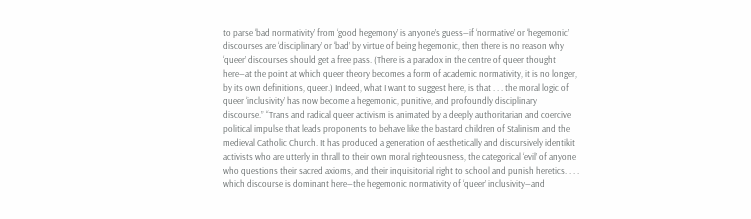to parse ‘bad normativity’ from ‘good hegemony’ is anyone’s guess—if ‘normative’ or ‘hegemonic’ discourses are ‘disciplinary’ or ‘bad’ by virtue of being hegemonic, then there is no reason why ‘queer’ discourses should get a free pass. (There is a paradox in the centre of queer thought here—at the point at which queer theory becomes a form of academic normativity, it is no longer, by its own definitions, queer.) Indeed, what I want to suggest here, is that . . . the moral logic of queer ‘inclusivity’ has now become a hegemonic, punitive, and profoundly disciplinary discourse.” “Trans and radical queer activism is animated by a deeply authoritarian and coercive political impulse that leads proponents to behave like the bastard children of Stalinism and the medieval Catholic Church. It has produced a generation of aesthetically and discursively identikit activists who are utterly in thrall to their own moral righteousness, the categorical ‘evil’ of anyone who questions their sacred axioms, and their inquisitorial right to school and punish heretics. . . . which discourse is dominant here—the hegemonic normativity of ‘queer’ inclusivity—and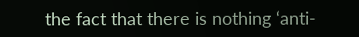the fact that there is nothing ‘anti-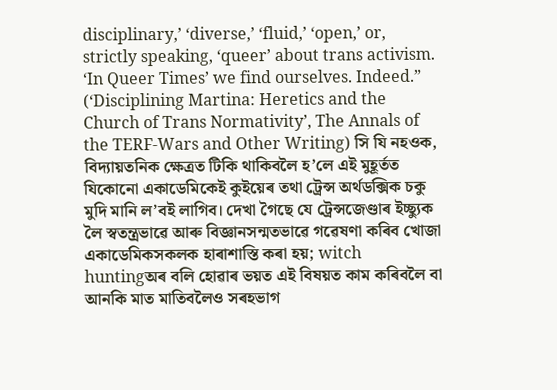disciplinary,’ ‘diverse,’ ‘fluid,’ ‘open,’ or, strictly speaking, ‘queer’ about trans activism. ‘In Queer Times’ we find ourselves. Indeed.” (‘Disciplining Martina: Heretics and the Church of Trans Normativity’, The Annals of the TERF-Wars and Other Writing) সি যি নহওক, বিদ্যায়তনিক ক্ষেত্ৰত টিকি থাকিবলৈ হ’লে এই মুহূৰ্তত যিকোনো একাডেমিকেই কুইয়েৰ তথা ট্ৰেন্স অৰ্থডক্সিক চকু মুদি মানি ল’বই লাগিব। দেখা গৈছে যে ট্ৰেন্সজেণ্ডাৰ ইচ্ছ্যুক লৈ স্বতন্ত্ৰভাৱে আৰু বিজ্ঞানসন্মতভাৱে গৱেষণা কৰিব খোজা একাডেমিকসকলক হাৰাশাস্তি কৰা হয়; witch huntingঅৰ বলি হোৱাৰ ভয়ত এই বিষয়ত কাম কৰিবলৈ বা আনকি মাত মাতিবলৈও সৰহভাগ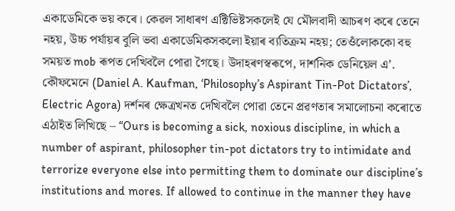একাডেমিকে ভয় কৰে। কেৱল সাধাৰণ এক্টিভিষ্টসকলেই যে মৌলবাদী আচৰণ কৰে তেনে নহয়, উচ্চ পৰ্যায়ৰ বুলি ভবা একাডেমিকসকলো ইয়াৰ ব্যতিক্ৰম নহয়; তেওঁলোককো বহু সময়ত mob ৰূপত দেখিবলৈ পোৱা গৈছে। উদাহৰণস্বৰূপে, দাৰ্শনিক ডেনিয়েল এ’. কৌফমেনে (Daniel A. Kaufman, ‘Philosophy’s Aspirant Tin-Pot Dictators’, Electric Agora) দৰ্শনৰ ক্ষেত্ৰখনত দেখিবলৈ পোৱা তেনে প্ৰৱণতাৰ সমালোচনা কৰোতে এঠাইত লিখিছে – ‘‘Ours is becoming a sick, noxious discipline, in which a number of aspirant, philosopher tin-pot dictators try to intimidate and terrorize everyone else into permitting them to dominate our discipline’s institutions and mores. If allowed to continue in the manner they have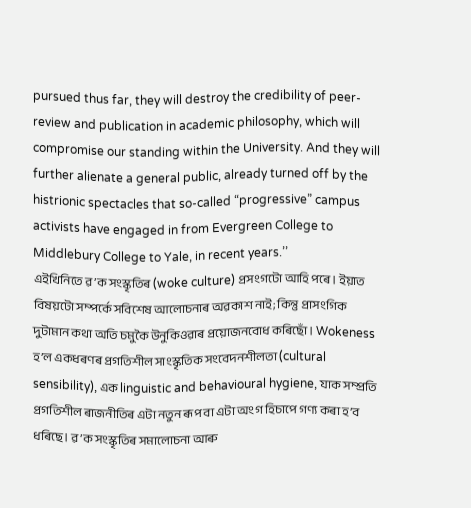pursued thus far, they will destroy the credibility of peer-review and publication in academic philosophy, which will compromise our standing within the University. And they will further alienate a general public, already turned off by the histrionic spectacles that so-called “progressive” campus activists have engaged in from Evergreen College to Middlebury College to Yale, in recent years.’’
এইখিনিতে ৱ’ক সংস্কৃতিৰ (woke culture) প্ৰসংগটো আহি পৰে। ইয়াত বিষয়টো সম্পৰ্কে সবিশেষ আলোচনাৰ অৱকাশ নাই; কিন্তু প্ৰাসংগিক দুটামান কথা অতি চমুকৈ উনুকিওৱাৰ প্ৰয়োজনবোধ কৰিছোঁ। Wokeness হ’ল একধৰণৰ প্ৰগতিশীল সাংস্কৃতিক সংবেদনশীলতা (cultural sensibility), এক linguistic and behavioural hygiene, যাক সম্প্ৰতি প্ৰগতিশীল ৰাজনীতিৰ এটা নতুন ৰূপ বা এটা অংগ হিচাপে গণ্য কৰা হ’ব ধৰিছে। ৱ’ক সংস্কৃতিৰ সমালোচনা আৰু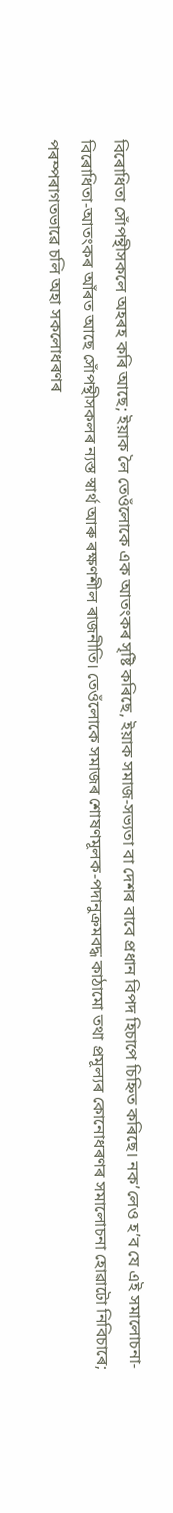বিৰোধিতা সোঁপন্থীসকলে অহৰহ কৰি আছে; ইয়াক লৈ তেওঁলোকে এক আতংকৰ সৃষ্টি কৰিছে, ইয়াক সমাজ-সভ্যতা বা দেশৰ বাবে প্ৰধান বিপদ হিচাপে চিহ্নিত কৰিছে। নক’লেও হ’ব যে এই সমালোচনা-বিৰোধিতা-আতংকৰ আঁৰত আছে সোঁপন্থীসকলৰ ন্যস্ত স্বাৰ্থ আৰু ৰক্ষণশীল ৰাজনীতি। তেওঁলোকে সমাজৰ শোষণমূলক-পদানুক্ৰমবদ্ধ কাঠামো তথা প্ৰমূল্যৰ কোনোধৰণৰ সমালোচনা হোৱাটো নিবিচাৰে; পৰম্পৰাগতভাৱে চলি অহা সকলোধৰণৰ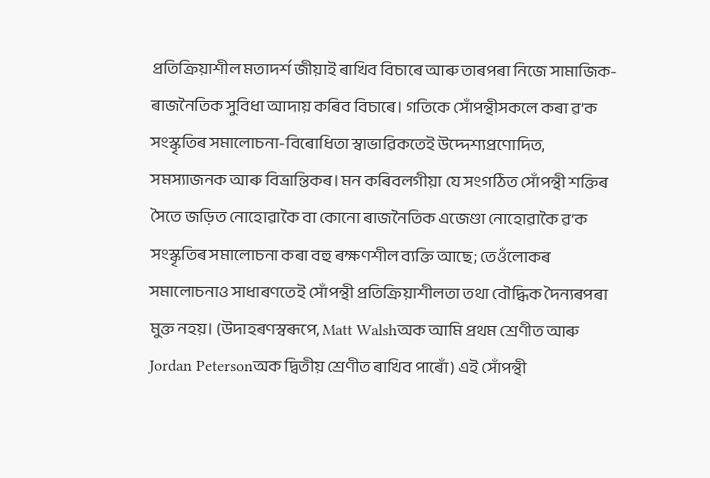প্ৰতিক্ৰিয়াশীল মতাদৰ্শ জীয়াই ৰাখিব বিচাৰে আৰু তাৰপৰা নিজে সামাজিক-ৰাজনৈতিক সুবিধা আদায় কৰিব বিচাৰে। গতিকে সোঁপন্থীসকলে কৰা ৱ’ক সংস্কৃতিৰ সমালোচনা-বিৰোধিতা স্বাভাৱিকতেই উদ্দেশ্যপ্ৰণোদিত, সমস্যাজনক আৰু বিভ্ৰান্তিকৰ। মন কৰিবলগীয়া যে সংগঠিত সোঁপন্থী শক্তিৰ সৈতে জড়িত নোহোৱাকৈ বা কোনো ৰাজনৈতিক এজেণ্ডা নোহোৱাকৈ ৱ’ক সংস্কৃতিৰ সমালোচনা কৰা বহু ৰক্ষণশীল ব্যক্তি আছে; তেওঁলোকৰ সমালোচনাও সাধাৰণতেই সোঁপন্থী প্ৰতিক্ৰিয়াশীলতা তথা বৌদ্ধিক দৈন্যৰপৰা মুক্ত নহয়। (উদাহৰণস্বৰূপে, Matt Walshঅক আমি প্ৰথম শ্ৰেণীত আৰু Jordan Petersonঅক দ্বিতীয় শ্ৰেণীত ৰাখিব পাৰোঁ) এই সোঁপন্থী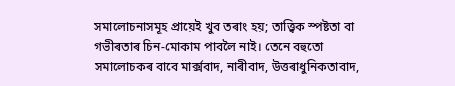সমালোচনাসমূহ প্ৰায়েই খুব তৰাং হয়; তাত্ত্বিক স্পষ্টতা বা গভীৰতাৰ চিন-মোকাম পাবলৈ নাই। তেনে বহুতো সমালোচকৰ বাবে মাৰ্ক্সবাদ, নাৰীবাদ, উত্তৰাধুনিকতাবাদ,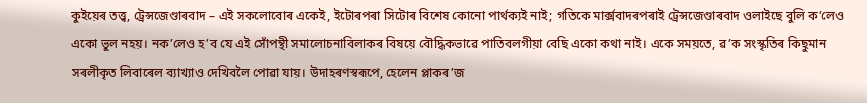কুইয়েৰ তত্ত্ব, ট্ৰেন্সজেণ্ডাৰবাদ – এই সকলোবোৰ একেই, ইটোৰপৰা সিটোৰ বিশেষ কোনো পাৰ্থক্যই নাই; গতিকে মাৰ্ক্সবাদৰপৰাই ট্ৰেন্সজেণ্ডাৰবাদ ওলাইছে বুলি ক’লেও একো ভুল নহয়। নক’লেও হ’ব যে এই সোঁপন্থী সমালোচনাবিলাকৰ বিষয়ে বৌদ্ধিকভাৱে পাতিবলগীয়া বেছি একো কথা নাই। একে সময়তে, ৱ’ক সংস্কৃতিৰ কিছুমান সৰলীকৃত লিবাৰেল ব্যাখ্যাও দেখিবলৈ পোৱা যায়। উদাহৰণস্বৰূপে, হেলেন প্লাকৰ’জ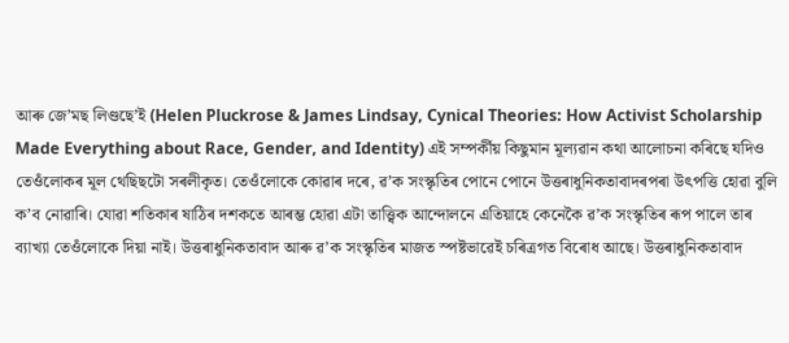আৰু জে’মছ লিণ্ডছে’ই (Helen Pluckrose & James Lindsay, Cynical Theories: How Activist Scholarship Made Everything about Race, Gender, and Identity) এই সম্পৰ্কীয় কিছুমান মূল্যৱান কথা আলোচনা কৰিছে যদিও তেওঁলোকৰ মূল থেছিছটো সৰলীকৃত। তেওঁলোকে কোৱাৰ দৰে, ৱ’ক সংস্কৃতিৰ পোনে পোনে উত্তৰাধুনিকতাবাদৰপৰা উৎপত্তি হোৱা বুলি ক’ব নোৱাৰি। যোৱা শতিকাৰ ষাঠিৰ দশকতে আৰম্ভ হোৱা এটা তাত্ত্বিক আন্দোলনে এতিয়াহে কেনেকৈ ৱ’ক সংস্কৃতিৰ ৰূপ পালে তাৰ ব্যাখ্যা তেওঁলোকে দিয়া নাই। উত্তৰাধুনিকতাবাদ আৰু ৱ’ক সংস্কৃতিৰ মাজত স্পষ্টভাৱেই চৰিত্ৰগত বিৰোধ আছে। উত্তৰাধুনিকতাবাদ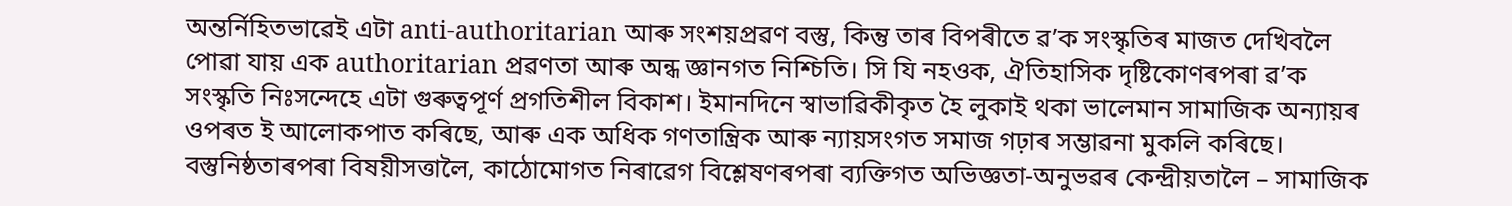অন্তৰ্নিহিতভাৱেই এটা anti-authoritarian আৰু সংশয়প্ৰৱণ বস্তু, কিন্তু তাৰ বিপৰীতে ৱ’ক সংস্কৃতিৰ মাজত দেখিবলৈ পোৱা যায় এক authoritarian প্ৰৱণতা আৰু অন্ধ জ্ঞানগত নিশ্চিতি। সি যি নহওক, ঐতিহাসিক দৃষ্টিকোণৰপৰা ৱ’ক সংস্কৃতি নিঃসন্দেহে এটা গুৰুত্বপূৰ্ণ প্ৰগতিশীল বিকাশ। ইমানদিনে স্বাভাৱিকীকৃত হৈ লুকাই থকা ভালেমান সামাজিক অন্যায়ৰ ওপৰত ই আলোকপাত কৰিছে, আৰু এক অধিক গণতান্ত্ৰিক আৰু ন্যায়সংগত সমাজ গঢ়াৰ সম্ভাৱনা মুকলি কৰিছে। বস্তুনিষ্ঠতাৰপৰা বিষয়ীসত্তালৈ, কাঠোমোগত নিৰাৱেগ বিশ্লেষণৰপৰা ব্যক্তিগত অভিজ্ঞতা-অনুভৱৰ কেন্দ্ৰীয়তালৈ – সামাজিক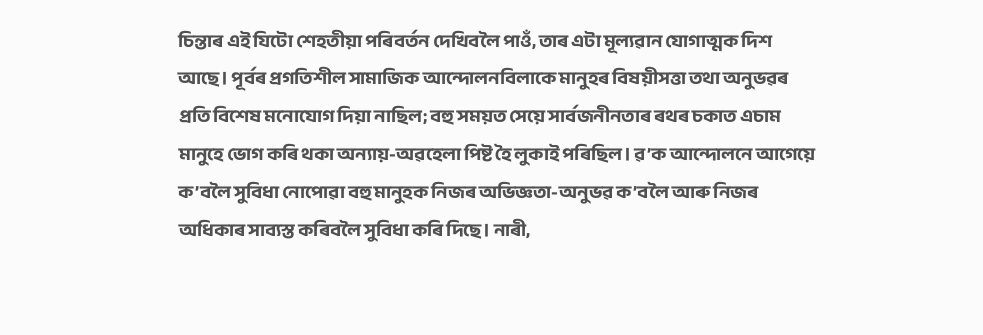চিন্তাৰ এই যিটো শেহতীয়া পৰিবৰ্তন দেখিবলৈ পাওঁ, তাৰ এটা মূল্যৱান যোগাত্মক দিশ আছে। পূৰ্বৰ প্ৰগতিশীল সামাজিক আন্দোলনবিলাকে মানুহৰ বিষয়ীসত্তা তথা অনুভৱৰ প্ৰতি বিশেষ মনোযোগ দিয়া নাছিল; বহু সময়ত সেয়ে সাৰ্বজনীনতাৰ ৰথৰ চকাত এচাম মানুহে ভোগ কৰি থকা অন্যায়-অৱহেলা পিষ্ট হৈ লুকাই পৰিছিল। ৱ’ক আন্দোলনে আগেয়ে ক’বলৈ সুবিধা নোপোৱা বহু মানুহক নিজৰ অভিজ্ঞতা-অনুভৱ ক’বলৈ আৰু নিজৰ অধিকাৰ সাব্যস্ত কৰিবলৈ সুবিধা কৰি দিছে। নাৰী,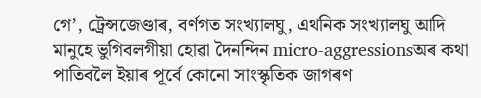গে’, ট্ৰেন্সজেণ্ডাৰ, বৰ্ণগত সংখ্যালঘু, এথনিক সংখ্যালঘু আদি মানুহে ভুগিবলগীয়া হোৱা দৈনন্দিন micro-aggressionsঅৰ কথা পাতিবলৈ ইয়াৰ পূৰ্বে কোনো সাংস্কৃতিক জাগৰণ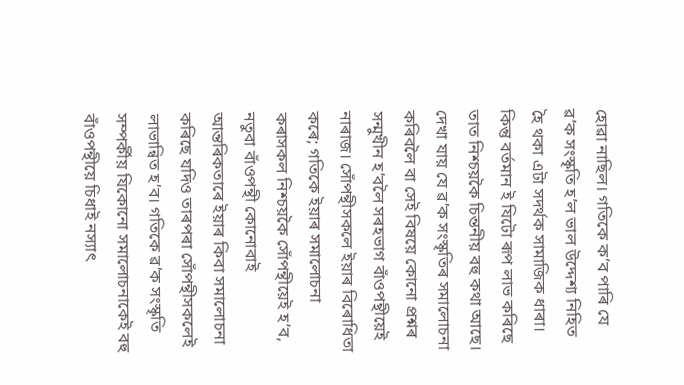হোৱা নাছিল। গতিকে ক’ব পাৰি যে ৱ’ক সংস্কৃতি হ’ল ভাল উদ্দেশ্য নিহিত হৈ থকা এটা সদৰ্থক সামাজিক ধাৰা। কিন্তু বৰ্তমান ই যিটো ৰূপ লাভ কৰিছে তাত নিশ্চয়কৈ চিন্তনীয় বহু কথা আছে।
দেখা যায় যে ৱ’ক সংস্কৃতিৰ সমালোচনা কৰিবলৈ বা সেই বিষয়ে কোনো প্ৰশ্নৰ সন্মুখীন হ’বলৈ সৰহভাগ বাঁওপন্থীয়েই নাৰাজ। সোঁপন্থীসকলে ইয়াৰ বিৰোধিতা কৰে; গতিকে ইয়াৰ সমালোচনা কৰাসকল নিশ্চয়কৈ সোঁপন্থীয়েই হ’ব, নতুবা বাঁওপন্থী কোনোবাই আন্তৰিকতাৰে ইয়াৰ কিবা সমালোচনা কৰিছে যদিও তাৰপৰা সোঁপন্থীসকলেই লাভান্বিত হ’ব। গতিকে ৱ’ক সংস্কৃতি সম্পৰ্কীয় যিকোনো সমালোচনাকেই বহু বাঁওপন্থীয়ে চিধাই নস্যাৎ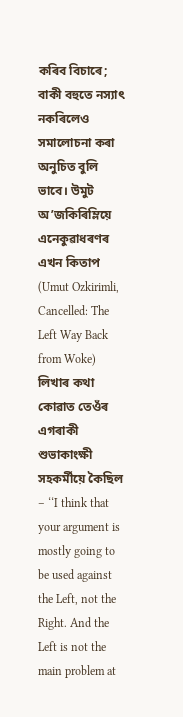কৰিব বিচাৰে; বাকী বহুতে নস্যাৎ নকৰিলেও সমালোচনা কৰা অনুচিত বুলি ভাবে। উমুট অ’জকিৰিম্লিয়ে এনেকুৱাধৰণৰ এখন কিতাপ (Umut Ozkirimli, Cancelled: The Left Way Back from Woke) লিখাৰ কথা কোৱাত তেওঁৰ এগৰাকী শুভাকাংক্ষী সহকৰ্মীয়ে কৈছিল – ‘‘I think that your argument is mostly going to be used against the Left, not the Right. And the Left is not the main problem at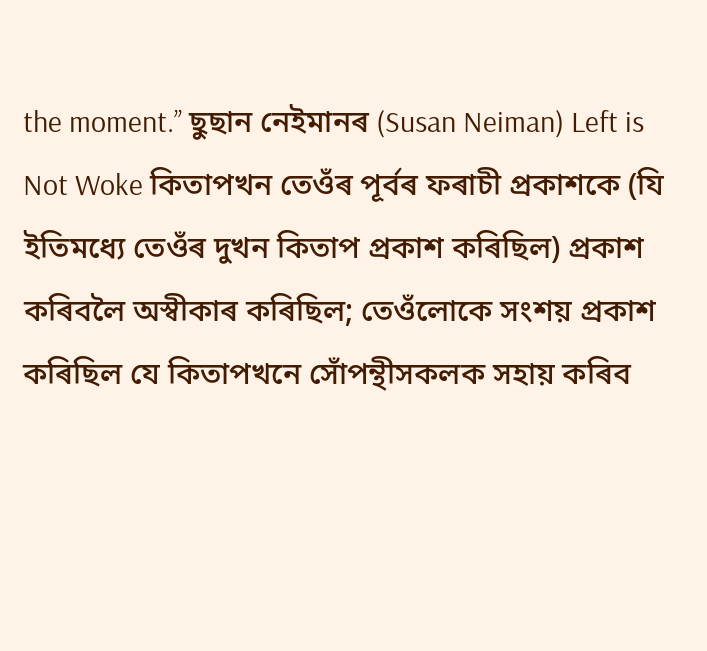the moment.’’ ছুছান নেইমানৰ (Susan Neiman) Left is Not Woke কিতাপখন তেওঁৰ পূৰ্বৰ ফৰাচী প্ৰকাশকে (যি ইতিমধ্যে তেওঁৰ দুখন কিতাপ প্ৰকাশ কৰিছিল) প্ৰকাশ কৰিবলৈ অস্বীকাৰ কৰিছিল; তেওঁলোকে সংশয় প্ৰকাশ কৰিছিল যে কিতাপখনে সোঁপন্থীসকলক সহায় কৰিব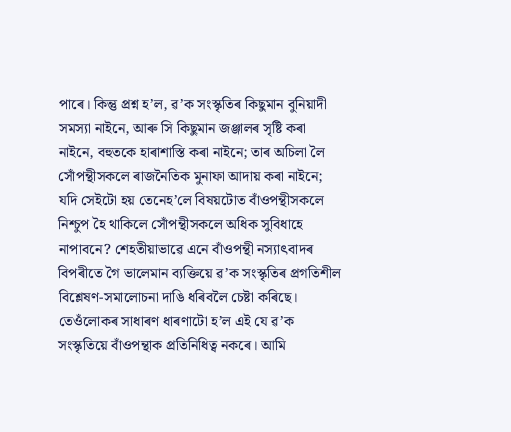পাৰে। কিন্তু প্ৰশ্ন হ’ল, ৱ’ক সংস্কৃতিৰ কিছুমান বুনিয়াদী সমস্যা নাইনে, আৰু সি কিছুমান জঞ্জালৰ সৃষ্টি কৰা নাইনে, বহুতকে হাৰাশাস্তি কৰা নাইনে; তাৰ অচিলা লৈ সোঁপন্থীসকলে ৰাজনৈতিক মুনাফা আদায় কৰা নাইনে; যদি সেইটো হয় তেনেহ’লে বিষয়টোত বাঁওপন্থীসকলে নিশ্চুপ হৈ থাকিলে সোঁপন্থীসকলে অধিক সুবিধাহে নাপাবনে? শেহতীয়াভাৱে এনে বাঁওপন্থী নস্যাৎবাদৰ বিপৰীতে গৈ ভালেমান ব্যক্তিয়ে ৱ’ক সংস্কৃতিৰ প্ৰগতিশীল বিশ্লেষণ-সমালোচনা দাঙি ধৰিবলৈ চেষ্টা কৰিছে। তেওঁলোকৰ সাধাৰণ ধাৰণাটো হ’ল এই যে ৱ’ক সংস্কৃতিয়ে বাঁওপন্থাক প্ৰতিনিধিত্ব নকৰে। আমি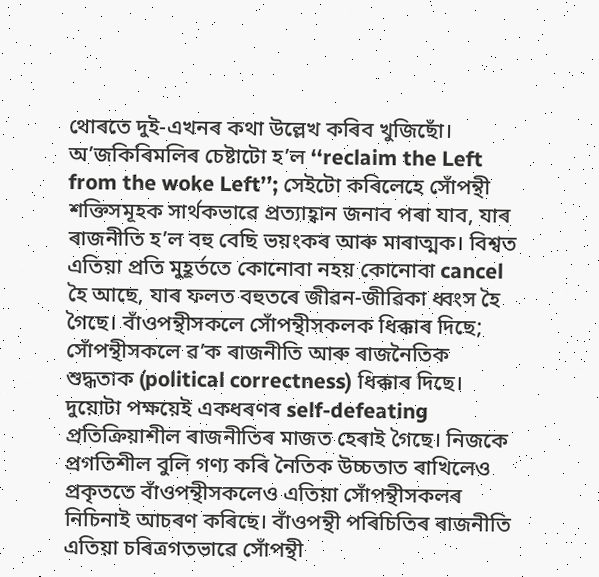থোৰতে দুই-এখনৰ কথা উল্লেখ কৰিব খুজিছোঁ। অ’জকিৰিমলিৰ চেষ্টাটো হ’ল ‘‘reclaim the Left from the woke Left’’; সেইটো কৰিলেহে সোঁপন্থী শক্তিসমূহক সাৰ্থকভাৱে প্ৰত্যাহ্বান জনাব পৰা যাব, যাৰ ৰাজনীতি হ’ল বহু বেছি ভয়ংকৰ আৰু মাৰাত্মক। বিশ্বত এতিয়া প্ৰতি মুহূৰ্ততে কোনোবা নহয় কোনোবা cancel হৈ আছে, যাৰ ফলত বহুতৰে জীৱন-জীৱিকা ধ্বংস হৈ গৈছে। বাঁওপন্থীসকলে সোঁপন্থীসকলক ধিক্কাৰ দিছে; সোঁপন্থীসকলে ৱ’ক ৰাজনীতি আৰু ৰাজনৈতিক শুদ্ধতাক (political correctness) ধিক্কাৰ দিছে। দুয়োটা পক্ষয়েই একধৰণৰ self-defeating প্ৰতিক্ৰিয়াশীল ৰাজনীতিৰ মাজত হেৰাই গৈছে। নিজকে প্ৰগতিশীল বুলি গণ্য কৰি নৈতিক উচ্চতাত ৰাখিলেও প্ৰকৃততে বাঁওপন্থীসকলেও এতিয়া সোঁপন্থীসকলৰ নিচিনাই আচৰণ কৰিছে। বাঁওপন্থী পৰিচিতিৰ ৰাজনীতি এতিয়া চৰিত্ৰগতভাৱে সোঁপন্থী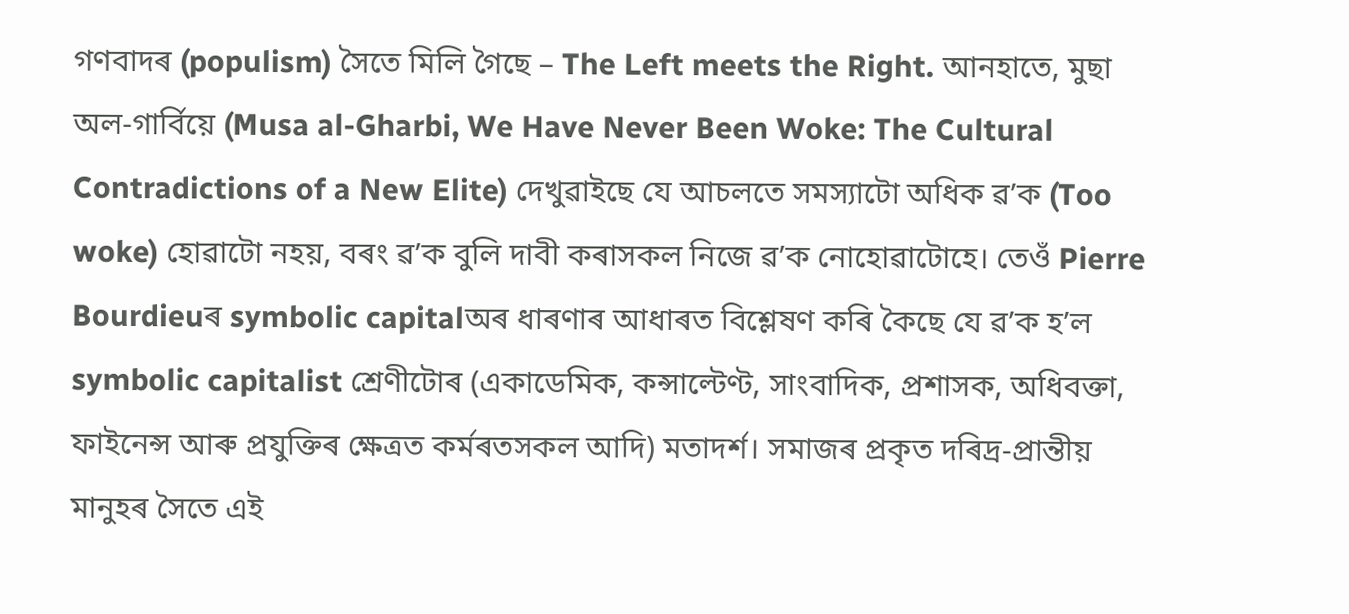গণবাদৰ (populism) সৈতে মিলি গৈছে – The Left meets the Right. আনহাতে, মুছা অল-গাৰ্বিয়ে (Musa al-Gharbi, We Have Never Been Woke: The Cultural Contradictions of a New Elite) দেখুৱাইছে যে আচলতে সমস্যাটো অধিক ৱ’ক (Too woke) হোৱাটো নহয়, বৰং ৱ’ক বুলি দাবী কৰাসকল নিজে ৱ’ক নোহোৱাটোহে। তেওঁ Pierre Bourdieuৰ symbolic capitalঅৰ ধাৰণাৰ আধাৰত বিশ্লেষণ কৰি কৈছে যে ৱ’ক হ’ল symbolic capitalist শ্ৰেণীটোৰ (একাডেমিক, কন্সাল্টেণ্ট, সাংবাদিক, প্ৰশাসক, অধিবক্তা, ফাইনেন্স আৰু প্ৰযুক্তিৰ ক্ষেত্ৰত কৰ্মৰতসকল আদি) মতাদৰ্শ। সমাজৰ প্ৰকৃত দৰিদ্ৰ-প্ৰান্তীয় মানুহৰ সৈতে এই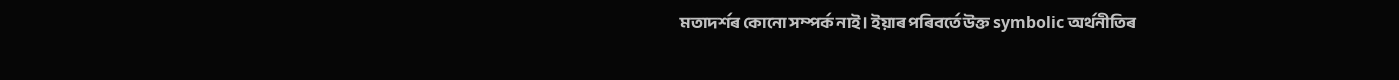মতাদৰ্শৰ কোনো সম্পৰ্ক নাই। ইয়াৰ পৰিবৰ্তে উক্ত symbolic অৰ্থনীতিৰ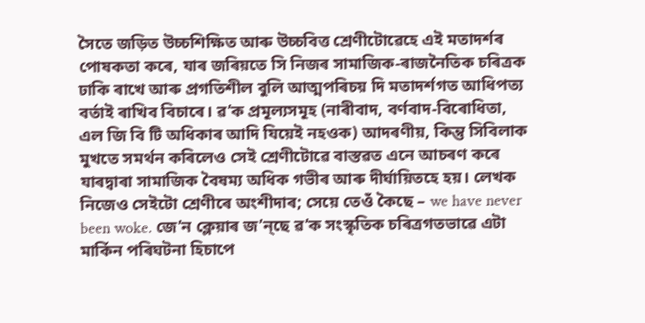সৈতে জড়িত উচ্চশিক্ষিত আৰু উচ্চবিত্ত শ্ৰেণীটোৱেহে এই মতাদৰ্শৰ পোষকতা কৰে, যাৰ জৰিয়তে সি নিজৰ সামাজিক-ৰাজনৈতিক চৰিত্ৰক ঢাকি ৰাখে আৰু প্ৰগতিশীল বুলি আত্মপৰিচয় দি মতাদৰ্শগত আধিপত্য বৰ্তাই ৰাখিব বিচাৰে। ৱ’ক প্ৰমূল্যসমূহ (নাৰীবাদ, বৰ্ণবাদ-বিৰোধিতা, এল জি বি টি অধিকাৰ আদি যিয়েই নহওক) আদৰণীয়, কিন্তু সিবিলাক মুখতে সমৰ্থন কৰিলেও সেই শ্ৰেণীটোৱে বাস্তৱত এনে আচৰণ কৰে যাৰদ্বাৰা সামাজিক বৈষম্য অধিক গভীৰ আৰু দীৰ্ঘায়িতহে হয়। লেখক নিজেও সেইটো শ্ৰেণীৰে অংশীদাৰ; সেয়ে তেওঁ কৈছে – we have never been woke. জে’ন ক্লেয়াৰ জ’ন্ছে ৱ’ক সংস্কৃতিক চৰিত্ৰগতভাৱে এটা মাৰ্কিন পৰিঘটনা হিচাপে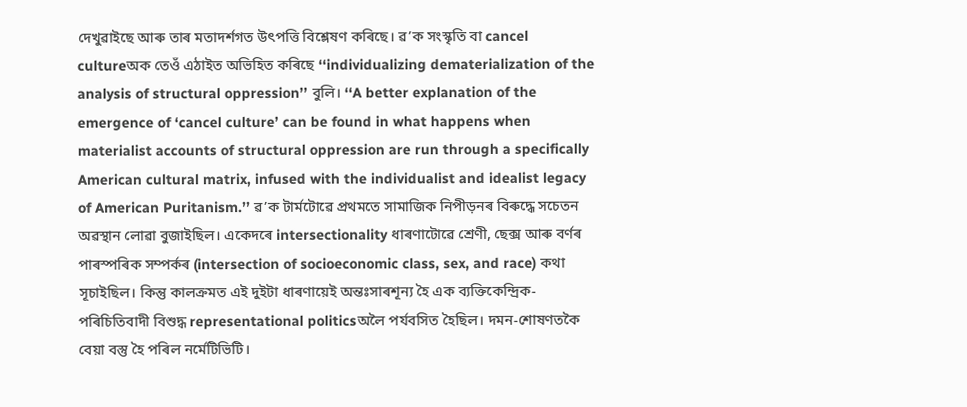দেখুৱাইছে আৰু তাৰ মতাদৰ্শগত উৎপত্তি বিশ্লেষণ কৰিছে। ৱ’ক সংস্কৃতি বা cancel cultureঅক তেওঁ এঠাইত অভিহিত কৰিছে ‘‘individualizing dematerialization of the analysis of structural oppression’’ বুলি। ‘‘A better explanation of the emergence of ‘cancel culture’ can be found in what happens when materialist accounts of structural oppression are run through a specifically American cultural matrix, infused with the individualist and idealist legacy of American Puritanism.’’ ৱ’ক টাৰ্মটোৱে প্ৰথমতে সামাজিক নিপীড়নৰ বিৰুদ্ধে সচেতন অৱস্থান লোৱা বুজাইছিল। একেদৰে intersectionality ধাৰণাটোৱে শ্ৰেণী, ছেক্স আৰু বৰ্ণৰ পাৰস্পৰিক সম্পৰ্কৰ (intersection of socioeconomic class, sex, and race) কথা সূচাইছিল। কিন্তু কালক্ৰমত এই দুইটা ধাৰণায়েই অন্তঃসাৰশূন্য হৈ এক ব্যক্তিকেন্দ্ৰিক-পৰিচিতিবাদী বিশুদ্ধ representational politicsঅলৈ পৰ্যবসিত হৈছিল। দমন-শোষণতকৈ বেয়া বস্তু হৈ পৰিল নৰ্মেটিভিটি।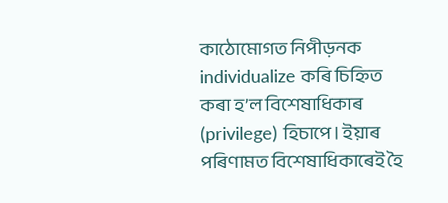কাঠোমোগত নিপীড়নক individualize কৰি চিহ্নিত কৰা হ’ল বিশেষাধিকাৰ (privilege) হিচাপে। ইয়াৰ পৰিণামত বিশেষাধিকাৰেই হৈ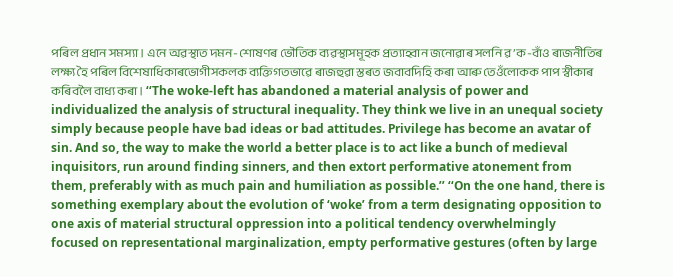পৰিল প্ৰধান সমস্যা। এনে অৱস্থাত দমন-শোষণৰ ভৌতিক ব্যৱস্থাসমূহক প্ৰত্যাহ্বান জনোৱাৰ সলনি ৱ’ক-বাঁও ৰাজনীতিৰ লক্ষ্য হৈ পৰিল বিশেষাধিকাৰভোগীসকলক ব্যক্তিগতভাৱে ৰাজহুৱা স্তৰত জবাবদিহি কৰা আৰু তেওঁলোকক পাপ স্বীকাৰ কৰিবলৈ বাধ্য কৰা। ‘‘The woke-left has abandoned a material analysis of power and individualized the analysis of structural inequality. They think we live in an unequal society simply because people have bad ideas or bad attitudes. Privilege has become an avatar of sin. And so, the way to make the world a better place is to act like a bunch of medieval inquisitors, run around finding sinners, and then extort performative atonement from them, preferably with as much pain and humiliation as possible.’’ ‘‘On the one hand, there is something exemplary about the evolution of ‘woke’ from a term designating opposition to one axis of material structural oppression into a political tendency overwhelmingly focused on representational marginalization, empty performative gestures (often by large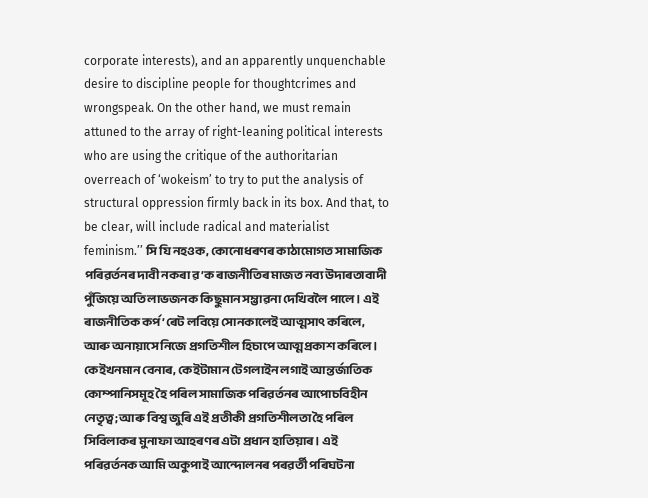corporate interests), and an apparently unquenchable desire to discipline people for thoughtcrimes and wrongspeak. On the other hand, we must remain attuned to the array of right-leaning political interests who are using the critique of the authoritarian overreach of ‘wokeism’ to try to put the analysis of structural oppression firmly back in its box. And that, to be clear, will include radical and materialist feminism.’’ সি যি নহওক, কোনোধৰণৰ কাঠামোগত সামাজিক পৰিৱৰ্তনৰ দাবী নকৰা ৱ’ক ৰাজনীতিৰ মাজত নব্য উদাৰতাবাদী পুঁজিয়ে অতি লাভজনক কিছুমান সম্ভাৱনা দেখিবলৈ পালে। এই ৰাজনীতিক কৰ্প’ৰেট লবিয়ে সোনকালেই আত্মসাৎ কৰিলে, আৰু অনায়াসে নিজে প্ৰগতিশীল হিচাপে আত্মপ্ৰকাশ কৰিলে। কেইখনমান বেনাৰ, কেইটামান টেগলাইন লগাই আন্তৰ্জাতিক কোম্পানিসমূহ হৈ পৰিল সামাজিক পৰিৱৰ্তনৰ আপোচবিহীন নেতৃত্ব; আৰু বিশ্ব জুৰি এই প্ৰতীকী প্ৰগতিশীলতা হৈ পৰিল সিবিলাকৰ মুনাফা আহৰণৰ এটা প্ৰধান হাতিয়াৰ। এই পৰিৱৰ্তনক আমি অকুপাই আন্দোলনৰ পৰৱৰ্তী পৰিঘটনা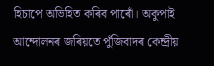হিচাপে অভিহিত কৰিব পাৰোঁ। অকুপাই আন্দোলনৰ জৰিয়তে পুঁজিবাদৰ কেন্দ্ৰীয়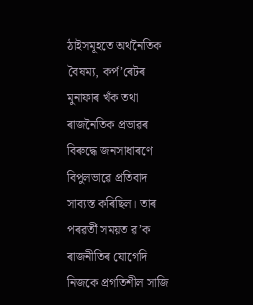ঠাইসমূহতে অৰ্থনৈতিক বৈষম্য, কৰ্প’ৰেটৰ মুনাফাৰ খঁক তথা ৰাজনৈতিক প্ৰভাৱৰ বিৰুদ্ধে জনসাধাৰণে বিপুলভাৱে প্ৰতিবাদ সাব্যস্ত কৰিছিল। তাৰ পৰৱৰ্তী সময়ত ৱ’ক ৰাজনীতিৰ যোগেদি নিজকে প্ৰগতিশীল সাজি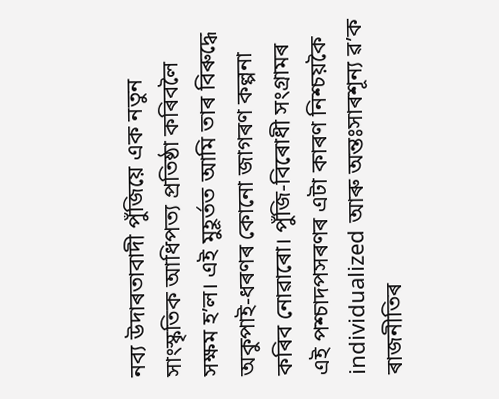নব্য উদাৰতাবাদী পুঁজিয়ে এক নতুন সাংস্কৃতিক আধিপত্য প্ৰতিষ্ঠা কৰিবলৈ সক্ষম হ’ল। এই মুহূৰ্তত আমি তাৰ বিৰুদ্ধে অকুপাই-ধৰণৰ কোনো জাগৰণ কল্পনা কৰিব নোৱাৰো। পুঁজি-বিৰোধী সংগ্ৰামৰ এই পশ্চাদপসৰণৰ এটা কাৰণ নিশ্চয়কৈ individualized আৰু অন্তঃসাৰশূন্য ৱ’ক ৰাজনীতিৰ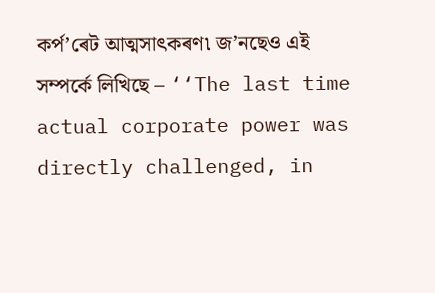কৰ্প’ৰেট আত্মসাৎকৰণ৷ জ’নছেও এই সম্পৰ্কে লিখিছে – ‘‘The last time actual corporate power was directly challenged, in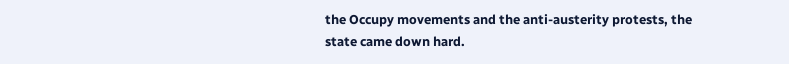the Occupy movements and the anti-austerity protests, the state came down hard.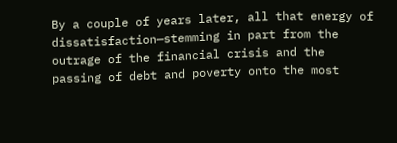By a couple of years later, all that energy of dissatisfaction—stemming in part from the outrage of the financial crisis and the passing of debt and poverty onto the most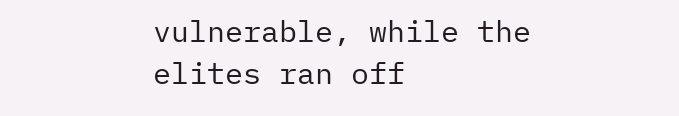vulnerable, while the elites ran off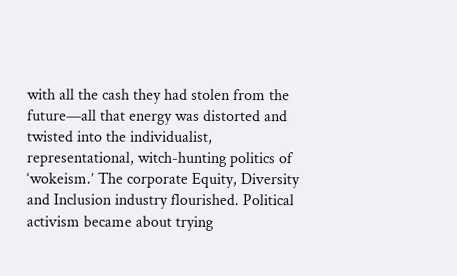with all the cash they had stolen from the future—all that energy was distorted and twisted into the individualist, representational, witch-hunting politics of ‘wokeism.’ The corporate Equity, Diversity and Inclusion industry flourished. Political activism became about trying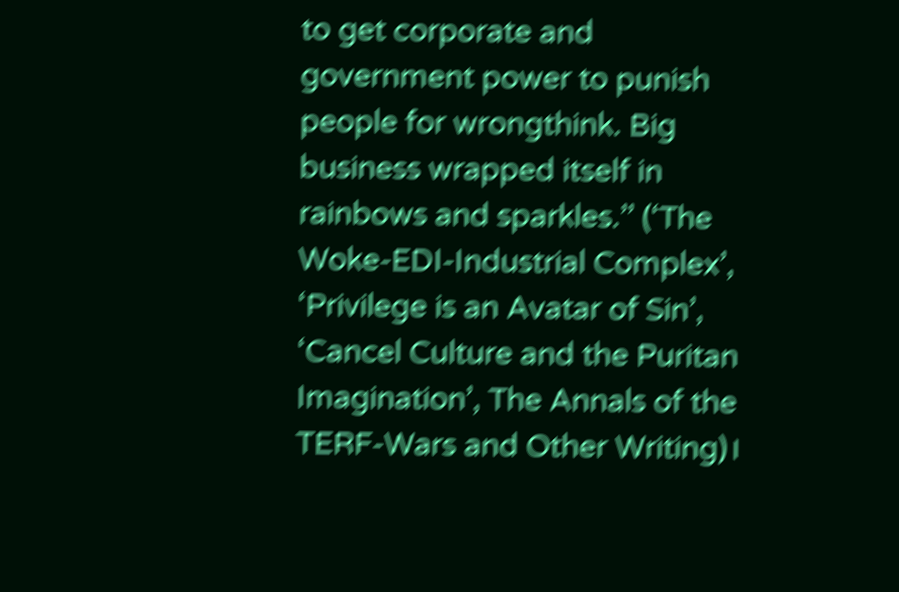to get corporate and government power to punish people for wrongthink. Big business wrapped itself in rainbows and sparkles.’’ (‘The Woke-EDI-Industrial Complex’, ‘Privilege is an Avatar of Sin’, ‘Cancel Culture and the Puritan Imagination’, The Annals of the TERF-Wars and Other Writing)।